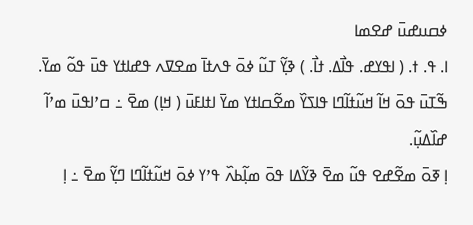ߦߛߎߝߎ߫ ߝߐߘߊ
ߊ. ߟ. ߙ. ( ߊߟߌߝ. ߟߊ߯ߡ. ߙߊ߯. ) ߢߌ߲߬ ߠߎ߬ ߦߋ߫ ߟߍߙߊ߫ ߘߐߜߍ ߟߝߊߙߌ ߟߎ߫ ߟߋ߬ ߘߌ߫.
ߒ߬ߠߎ߫ ߟߋ߫ ߞߊ߬ ߞߎ߬ߙߊ߬ߣߊ ߟߊߖߌ߰ ߘߐ߬ߛߊߙߌ ߘߌ߫ ߊߙߊߓߎ߫ ( ߞߊ߲) ߘߐ߫ ߸ ߛߴߊߟߎ߫ ߘߴߊ߬ ߝߊ߰ߡߎ߲߬.
ߊ߲ ߧߋ߫ ߘߐ߬ߝߐ ߟߎ߬ ߘߐ߫ ߢߌ߬ߡߊ ߟߋ߫ ߘߊ߲߬ߕߍ߰ ߟߴߌ ߦߋ߫ ߞߎ߬ߙߊ߬ߣߊ ߣߌ߲߬ ߘߐ߫ ߸ ߊ߲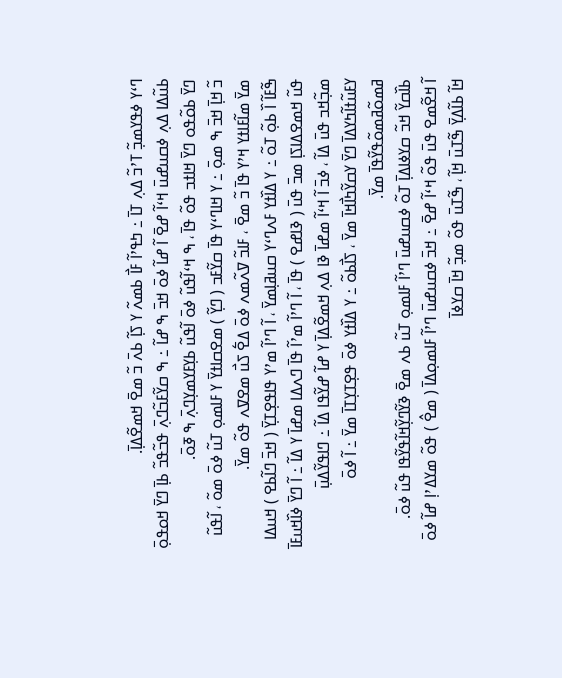ߣߵߌ ߦߟߌߘߏ߲߬ ߠߴߏ߬ ߡߍ߲ ߠߊ߫ ߸ ߤߟߴߊ߬ ߓߊ߯ ߕߘߍ߬ ߌ ߖߊ߲߬ ߕߍ߫ ߏ߬ ߘߐ߫ ߞߘߐ߬ߡߊ߲߫.
ߕߎ߬ߡߊ ߡߍ߲ ߦߛߎߝߎ߫ ߞߵߊ߬ ߝߐ߫ ߊ߬ ߝߊ߬ ߦߋ߫ ߞߏ߫ ߒ ߝߊ߬ ߸ ߒ ߛߌ߬ߓߏ߬ߣߍ߲߫ ߟߏ߬ߟߏ߬ ߕߊ߲߫ ߣߌ߫ ߞߋߟߋ߲߫ ߣߌ߫ ߕߋ߬ߟߋ ߣߌ߫ ߞߊߙߏ ߟߋ߬ ߟߊ߫ ، ߒ ߞߵߊ߬ߟߎ߬ ߦߋ߫ ߊ߬ߟߎ߬ ߕߌ߲ߓߌߘߌ߲ߣߍ߲߫ ߒ ߧߋ߫.
ߏ߬ ߞߊ߲߫ ߞߏ߫ ߒ ߘߋ߲߫ ߸ ߌ ߞߊߣߵߌ ߟߊ߫ ߛߌ߬ߓߏ ( ߣߌ߲߬ ) ߘߐߛߊߙߌ߫ ߌ ߓߊߘߋ߲ ߠߎ߬ ߦߋ߫ ߘߋ߬ ، ߊ߬ߟߎ߬ ߘߌ߫ ߘߊ߬ߓߊߙߌ ߞߴߌ ߟߊ߫ ߏ߬ ߘߐ߫ ، ߓߊߏ߬ ߜߍ߬ߘߍ ߦߋ߫ ߡߐ߱ ߖߎ߯ ߘߐߜߍ ߟߋ߬ ߘߌ߫.
ߒ߬ߓߊ߬ ߊ߰ ߕߋ߲߬ ߠߋ߬ ߸ ߌ ߡߊ߰ߙߌ ߓߍߣߵߌ ߛߎߥߊ߲ߘߌ߫ ، ߊ߬ ߣߴߊ߬ ߘߴߌ ߟߊߟߐ߲ߠߌ߲߫ ( ߞߏ߫ ߣߊ߬ߕߐ ) ߞߎߡߊ ߟߎ߬ ߞߘߐߡߊߖߊ߲ ߘߏ߫ ߟߎ߫ ( ߢߊߝߐ ) ߟߊ߫ ، ߊ߬ ߣߴߊ߬ ߘߴߊ߬ ߟߊ߫ ߣߍߡߊ ߘߝߊ߫ ߌ ߡߊ߬ ߸ ߊ߬ ߣߌ߫ ߦߊ߰ߞߎߓߊ߫ ߘߏ߲߬ߞߏ ߟߎ߫ ߡߊ߬ ، ߦߏ߫ ߊ߬ ߞߵߊ߬ ߘߝߊ߫ ߢߊ ߡߍ߲ ߞߘߐ߬ߡߊ߲߫ ߌ ߝߊ߬ ߝߌ߬ߟߊ ߡߊ߬ ߸ ߣߊߟߌ߬ߡߎ߲߫ ߌߓߎ߬ߙߊ߬ߤߌߡߊ߫ ߣߌ߫ ߌߛߌ߬ߤߊ߯ߞߊ߫ ߘߌ߫ ، ߖߊ߯ߕߋ߬ ߸ ߌ ߡߊ߰ߙߌ ߦߋ߫ ߟߐ߲ߠߌ߲ߠߊ߫ ߘߌ߫ ߸ ߊ߬ ߦߋ߫ ߥߘߋ߬ߥߘߋ߬ߟߌ߬ߟߊ߫ ߘߌ߫.
ߕߊ߰ߛߌ߬ ߞߏ߬ ߛߌߦߊߡߊ߲߫ ߠߋ߬ ߦߛߎߝߎ߫ ߣߴߊ߬ ߓߊߘߋ߲ ߠߎ߬ ߕߍ ߘߐ߫ ߢߌ߬ߣߌ߲߬ߞߊ߬ߟߌ߬ߟߊ ߟߎ߬ ߦߋ߫.
ߊ߬ ߞߐ߬ߘߐ ߟߎ߫ ߟߋ߬ ߞߵߊ߬ ߝߐ߫ ߸ ߞߏ߫ ߦߛߎߝߎ߫ ߣߴߊ߬ ߓߊߘߋ߲ߡߊ߫ ( ߘߐ߮ ) ߟߋ߬ ߘߌߡߴߊ߲ ߝߊ߬ ߦߋ߫ ߞߊ߬ ߕߊ߬ߡߌ߲߫ ߒ߬ߠߎ߫ ߞߊ߲߬ ، ߒ߬ߠߎ߫ ߟߋ߬ ߘߏ߲߬ ߞߊ߫ ߛߌߦߊ߫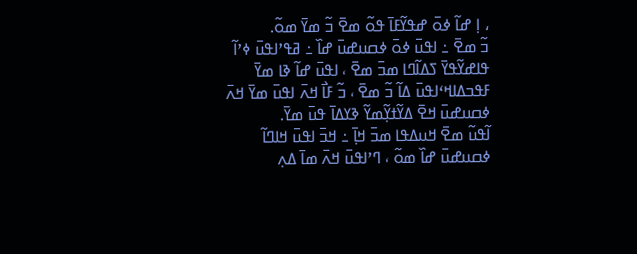، ߊ߲ ߝߊ߬ ߦߋ߫ ߝߟߌ߬ߓߊ߫ ߟߋ߬ ߘߐ߫ ߏ߬ ߘߌ߫ ߘߋ߬.
ߏ߬ ߘߐ߫ ߸ ߊߟߎ߫ ߦߋ߫ ߦߛߎߝߎ߫ ߝߊ߰ ߸ ߥߟߴߊߟߎ߫ ߦߴߊ߬ ߟߊߝߌ߬ߟߌ߫ ߖߡߊ߬ߣߊ ߘߏ߫ ߘߐ߫ ، ߊߟߎ߫ ߝߊ߬ ߢߊ ߘߌ߫ ߓߟߏߡߊߞߵߊߟߎ߫ ߡߊ߬ ߏ߬ ߘߐ߫ ، ߏ߬ ߓߊ߯ ߞߍ߫ ߊߟߎ߫ ߘߌ߫ ߞߍ߫ ߦߛߎߝߎ߫ ߞߐ߫ ߡߌ߬ߙߌ߲߬ߘߌ߬ ߢߌߡߊ߫ ߟߎ߫ ߘߌ߫.
ߊ߬ߟߎ߬ ߘߐ߫ ߞߎߡߟߊ ߘߏ߫ ߞߊ߲߫ ߸ ߞߏ߫ ߊߟߎ߫ ߞߊߣߊ߬ ߦߛߎߝߎ߫ ߝߊ߰ ߘߋ߬ ، ߣߴߊߟߎ߫ ߞߍ߫ ߘߊ߫ ߡߍ߲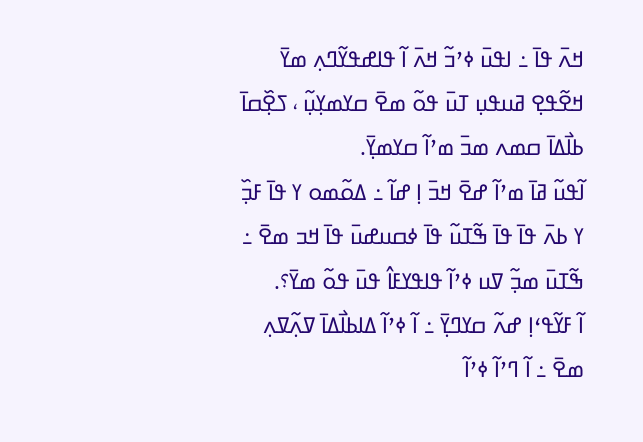ߞߍ߫ ߟߊ߫ ߸ ߊߟߎ߫ ߦߴߏ߬ ߞߍ߫ ߊ߬ ߟߊߝߟߌ߬ߣߍ߲ ߘߌ߫ ߞߐ߬ߟߐ߲ ߥߎߟߎ߲ ߠߎ߫ ߟߋ߬ ߘߐ߫ ߛߌߘߌ߲ߎ߲߬ ، ߖߐ߲߰ߛߊ߫ ߕߊ߯ߡߊ߫ ߛߘߍ ߘߏ߫ ߘߴߊ߬ ߛߌߘߌ߲߫.
ߊ߬ߟߎ߬ ߥߊ߫ ߘߴߊ߬ ߝߐ߫ ߞߏ߫ ߊ߲ ߝߊ߬ ߸ ߡߋ߬ߘߋ ߌ ߟߊ߫ ߓߏ߲߰ ߌ ߕߍ߫ ߟߊ߫ ߟߊ߫ ߒ߬ߠߎ߬ ߟߊ߫ ߦߛߎߝߎ߫ ߟߊ߫ ߞߏ ߘߐ߫ ߸ ߒ߬ߠߎ߫ ߘߏ߲߬ ߜߎ ߦߴߊ߬ ߟߊߟߌߓߊ߮ ߟߎ߫ ߟߋ߬ ߘߌ߫؟.
ߊ߬ ߓߌ߬ߟߵߊ߲ ߝߍ߬ ߛߌߣߌ߲߫ ߸ ߊ߬ ߦߴߊ߬ ߡߊߕߊ߯ߡߊ߫ ߜߍ߲߬ߜߍ߲ ߘߐ߫ ߸ ߊ߬ ߣߴߊ߬ ߦߴߊ߬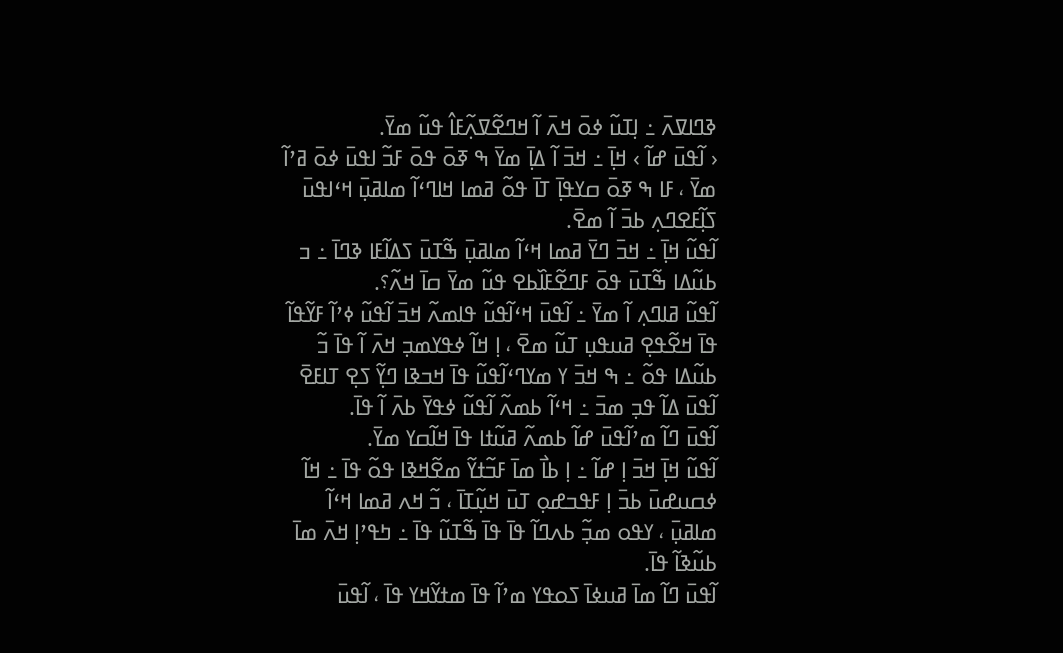ߢߣߊߜߍ߫ ߸ ߊ߲ߠߎ߬ ߦߋ߫ ߞߍ߫ ߊ߬ ߞߣߐ߬ߜߍ߲߬ߓߊ߮ ߟߎ߬ ߘߌ߫.
‹ ߊ߬ߟߎ߫ ߝߊ߬ › ߞߊ߲߫ ߸ ߞߏ߫ ߊ߬ ߡߊ߲߫ ߘߌ߫ ߒ ߧߋ߫ ߟߋ߫ ߓߏ߬ ߊߟߎ߫ ߦߋ߫ ߥߴߊ߬ ߘߌ߫ ، ߓߊ ߒ ߧߋ߫ ߛߌߟߊ߲߫ ߠߊ߫ ߟߋ߬ ߥߘߊ ߞߊߣߵߊ߬ ߘߊߥߎ߲߫ ߞߵߊߟߎ߫ ߖߊ߲߬ߓߐߣߍ߲ ߕߏ߫ ߊ߬ ߘߐ߫.
ߊ߬ߟߎ߬ ߞߊ߲߫ ߸ ߞߏ߫ ߣߌ߫ ߥߘߊ ߞߵߊ߬ ߘߊߥߎ߲߫ ߒ߬ߠߎ߫ ߖߡߊ߬ߓߊ ߢߣߊ߫ ߸ ߏ ߕߎ߬ߡߊ ߒ߬ߠߎ߫ ߟߋ߫ ߓߣߐ߬ߓߊ߰ߕߐ ߟߎ߬ ߘߌ߫ ߛߊ߫ ߞߍ߬؟.
ߊ߬ߟߎ߬ ߥߊߣߍ߲ ߊ߬ ߘߌ߫ ߸ ߊ߬ߟߎ߫ ߞߵߊ߬ߟߎ߬ ߟߊߘߍ߬ ߞߏ߫ ߊ߬ߟߎ߬ ߦߴߊ߬ ߓߌ߬ߟߊ߬ ߟߊ߫ ߞߐ߬ߟߐ߲ ߥߎߟߎ߲ ߠߎ߬ ߘߐ߫ ، ߊ߲ ߞߊ߬ ߦߟߌߘߏ߲ ߞߍ߫ ߊ߬ ߟߊ߫ ߏ߬ ߕߎ߬ߡߊ ߟߋ߬ ߸ ߒ ߞߏ߫ ߌ ߘߌߣߵߊ߬ߟߎ߬ ߟߊ߫ ߞߏߢߊ ߣߌ߲߬ ߖߐ߲ ߠߊߓߐ߫ ߊ߬ߟߎ߫ ߡߊ߬ ߟߏ߲ ߘߏ߫ ߸ ߞߵߊ߬ ߕߘߍ߬ ߊ߬ߟߎ߬ ߦߟߌ߫ ߕߍ߫ ߊ߬ ߟߊ߫.
ߊ߬ߟߎ߫ ߣߊ߬ ߘߴߊ߬ߟߎ߫ ߝߊ߬ ߕߘߍ߬ ߥߎ߬ߙߊ ߟߊ߫ ߞߊ߬ߛߌ ߘߌ߫.
ߊ߬ߟߎ߬ ߞߊ߲߫ ߞߏ߫ ߊ߲ ߝߊ߬ ߸ ߊ߲ ߕߊ߯ ߘߊ߫ ߓߏ߬ߙߌ߬ ߘߐ߬ߞߢߊ ߟߋ߬ ߟߊ߫ ߸ ߞߊ߬ ߦߛߎߝߎ߫ ߕߏ߫ ߊ߲ ߓߟߏߝߋ߲ ߠߎ߫ ߞߎ߲߬ߠߊ߫ ، ߏ߬ ߞߍ ߥߘߊ ߞߵߊ߬ ߘߊߥߎ߲߫ ، ߌߟߋ ߘߏ߲߬ ߕߍߣߊ߬ ߟߊ߫ ߟߊ߫ ߒ߬ߠߎ߬ ߟߊ߫ ߸ ߤߟߴߊ߲ ߞߍ߫ ߘߊ߫ ߕߎ߬ߢߊ߬ ߟߊ߫.
ߊ߬ߟߎ߫ ߣߊ߬ ߘߊ߫ ߥߎߦߊ߫ ߖߋߟߌ ߘߴߊ߬ ߟߊ߫ ߘߙߌ߬ߞߌ ߟߊ߫ ، ߊ߬ߟߎ߫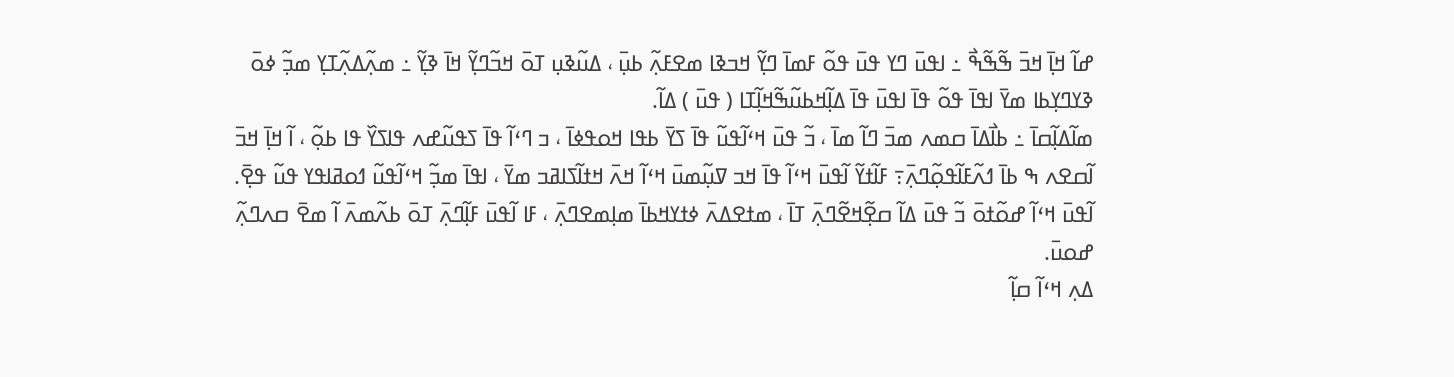ߝߊ߬ ߞߊ߲߫ ߞߏ߫ ߒ߬ߒ߬ߒ߯ ߸ ߊߟߎ߫ ߣߌ ߟߎ߫ ߟߋ߬ ߓߘߊ߫ ߣߌ߲߬ ߞߏߢߊ ߘߐߓߍ߲߬ ߕߎ߲߫ ، ߡߎ߬ߢߎ߲ ߠߋ߫ ߞߏ߬ߣߌ߲߬ ߞߊ߫ ߢߌ߲߬ ߸ ߘߍ߲߬ߡߍ߲߬ߠߌ߲ ߘߏ߲߬ ߦߋ߫ ߢߌߣߌ߲ߕߊ ߘߌ߫ ߊߟߊ߫ ߟߋ߬ ߟߊ߫ ߊߟߎ߫ ߟߊ߫ ߡߊ߲߬ߞߕߎ߬ߒ߬ߞߊ߲߬ߠߊ ( ߟߎ߫ ) ߡߊ߬.
ߘߊ߬ߡߊ߲߬ߛߊ߫ ߸ ߕߊ߯ߡߊ߫ ߛߘߍ ߘߏ߫ ߣߊ߬ ߘߊ߫ ، ߏ߬ ߟߎ߫ ߞߵߊ߬ߟߎ߬ ߟߊ߫ ߖߌ߫ ߕߟߊ ߞߋߟߦߊ߫ ، ߏ ߣߵߊ߬ ߟߊ߫ ߖߟߎ߬ߝߍ ߟߊߖߌ߰ ߟߊ ߕߋ߲߬ ، ߊ߬ ߞߊ߲߫ ߞߏ߫ ߊ߬ߛߐߍ ߒ ߕߊ߫ ߗߍ߬ߓߊ߬ߟߋ߲߬ߣߍ߲߫߹ ߓߊ߬ߙߌ߬ ߊ߬ߟߎ߫ ߞߵߊ߬ ߟߊ߫ ߞߏ ߜߎ߲߬ߘߎ߫ ߞߵߊ߬ ߞߍ߫ ߞߙߊ߬ߖߊߥߏ ߘߌ߫ ، ߊߟߊ߫ ߘߏ߲߬ ߞߵߊ߬ߟߎ߬ ߗߋߥߊߟߌ ߟߎ߬ ߟߐ߲߫.
ߊ߬ߟߎ߫ ߞߵߊ߬ ߝߋ߬ߙߋ߫ ߏ߬ ߟߎ߫ ߡߊ߬ ߛߐ߲߬ߞߐ߬ߣߍ߲߫ ߠߊ߫ ، ߘߙߐߡߍ߫ ߦߙߌߞߕߊ߫ ߘߊ߲ߘߐߣߍ߲߫ ، ߓߊ ߊ߬ߟߎ߫ ߓߊ߲߬ߣߍ߲߫ ߠߋ߫ ߕߍ߬ߘߍ߫ ߊ߬ ߘߐ߫ ߛߍߣߍ߲߬ ߝߋߎ߫.
ߡߍ߲ ߞߵߊ߬ ߛߊ߲߬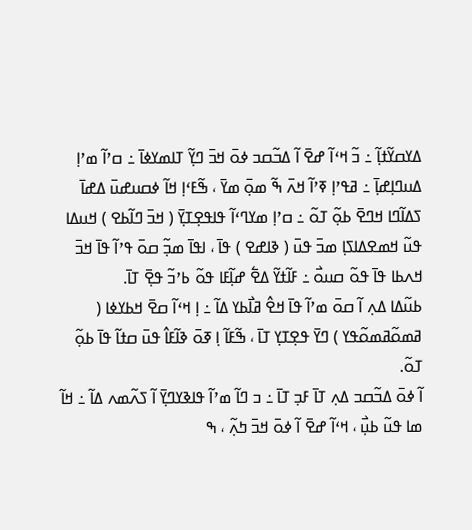ߡߌߛߌ߬ߙߊ߲߬ ߸ ߏ߬ ߞߵߊ߬ ߝߐ߫ ߊ߬ ߡߏ߬ߛߏ ߦߋ߫ ߞߏ߫ ߣߌ߲߬ ߠߊߘߌߦߊ߫ ߸ ߛߴߊ߬ ߘߴߊ߲ ߡߎߣߊ߲ߝߊ߲߫ ߸ ߥߟߴߊ߲ ߧߴߊ߬ ߞߍ߫ ߒ߬ ߘߋ߲߫ ߘߌ߫ ، ߒ߬ߓߵߊ߲ ߞߊ߬ ߦߛߎߝߎ߫ ߡߝߊ߫ ߖߡߊ߬ߣߊ ߞߣߐ߫ ߕߋ߲߬ ߠߋ߬ ߸ ߛߴߊ߲ ߘߌߣߵߊ߬ ߟߊߟߐ߲ߠߌ߲߫ ( ߞߏ߫ ߣߊ߬ߕߐ ) ߞߎߡߊ ߟߎ߬ ߞߘߐߡߊߖߊ߲ ߘߏ߫ ߟߎ߫ ( ߢߊߝߐ ) ߟߊ߫ ، ߊߟߊ߫ ߘߏ߲߬ ߛߋ߫ ߟߴߊ߬ ߟߊ߫ ߞߏ߫ ߞߍߕߊ ߟߊ߫ ߟߋ߬ ߛߎߋ߯ ߸ ߓߊ߬ߙߌ߬ ߡߐ߱ ߝߊ߲߬ߓߊ ߟߋ߬ ߕߴߏ߬ ߟߐ߲߫ ߠߊ߫.
ߕߎ߬ߡߊ ߡߍ߲ ߊ߬ ߛߋ߫ ߘߴߊ߬ ߟߊ߫ ߞߐ߮ ߥߊ߯ߕߌ ߡߊ߬ ߸ ߊ߲ ߞߵߊ߬ ߛߐ߫ ߞߕߌߦߊ ( ߥߘߋ߬ߥߘߋ߬ߟߌ ) ߣߌ߫ ߟߐ߲ߠߌ߲ ߠߊ߫ ، ߒ߬ߓߊ߬ ߊ߲ ߧߋ߫ ߢߊ߬ߓߊ߮ ߟߎ߫ ߛߙߊ߬ ߟߊ߫ ߕߋ߲߬ ߠߋ߬.
ߊ߬ ߦߋ߫ ߡߏ߬ߛߏ ߡߍ߲ ߠߊ߫ ߓߏ߲ ߠߊ߫ ߸ ߏ ߣߊ߬ ߘߴߊ߬ ߟߊߢߌߣߌ߲߫ ߊ߬ ߖߍ߬ߘߍ ߡߊ߬ ߸ ߞߊ߬ ߘߊ ߟߎ߬ ߕߎ߲߯ ، ߞߵߊ߬ ߝߐ߫ ߊ߬ ߦߋ߫ ߞߏ߫ ߤߍ߲߬ ، ߒ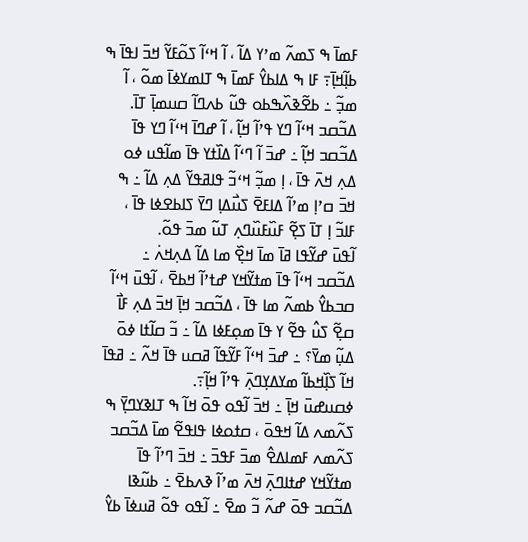ߓߘߊ߫ ߒ ߖߘߍ߬ ߘߴߌ ߡߊ߬ ، ߊ߬ ߞߵߊ߬ ߖߋ߬ߓߌ߬ ߞߏ߫ ߊߟߊ߫ ߒ ߕߊ߲߬ߞߊ߲߫߹ ߓߊ ߒ ߡߊߕߌ߮ ߓߘߊ߫ ߒ ߠߊߘߌߦߊ߫ ߘߋ߬ ، ߊ߬ ߘߏ߲߬ ߸ ߕߐ߬ߢߍ߰ߒߕߋ ߟߎ߬ ߕߍߣߊ߬ ߛߎߘߊ߲߫ ߠߊ߫.
ߡߏ߬ߛߏ ߞߵߊ߬ ߣߌ ߟߴߊ߬ ߞߊ߲߬ ، ߊ߬ ߝߣߊ߫ ߞߵߊ߬ ߣߌ ߟߊ߫ ߡߏ߬ߛߏ ߞߊ߲߬ ߸ ߝߏ߫ ߊ߬ ߣߵߊ߬ ߡߊ߰ߙߌ ߟߊ߫ ߘߊ߬ߟߎ ߦߋ ߡߍ߲ ߞߍ߫ ߟߊ߫ ، ߊ߲ ߘߏ߲߬ ߞߵߏ߬ ߟߊߥߟߌ߬ ߡߍ߲ ߡߊ߬ ߸ ߒ ߞߏ߫ ߛߴߊ߲ ߘߴߊ߬ ߡߊߓߐ߫ ߖߎ߯ߡߊ߲ ߣߌ߫ ߖߊߕߐߦߊ ߟߊ߫ ، ߓߊߏ߬ ߊ߲ ߠߊ߫ ߖߐ߲߬ ߓߎ߰ߓߎ߰ߣߍ߲ ߠߎ߬ ߘߏ߫ ߟߋ߬.
ߊ߬ߟߎ߫ ߝߌ߬ߟߊ ߥߊ߫ ߘߊ߫ ߞߐ߲߰ ߘߊ ߡߊ߬ ߡߍ߲ߞߍ߭ ߸ ߡߏ߬ߛߏ ߞߵߊ߬ ߟߊ߫ ߘߙߌ߬ߞߌ ߝߙߴߊ߬ ߞߕߐ߫ ، ߊ߬ߟߎ߫ ߞߵߊ߬ ߛߏߕߌ߮ ߕߘߍ߬ ߘߊ ߟߊ߫ ، ߡߏ߬ߛߏ ߞߊ߲߫ ߞߏ߫ ߡߍ߲ ߓߊ߯ ߛߐ߲߬ ߖߎ߮ ߟߐ߬ ߌ ߟߊ߫ ߘߋ߲ߓߦߊ ߡߊ߬ ߸ ߏ߬ ߛߊ߬ߙߊ ߦߋ߫ ߡߎ߲߬ ߘߌ߫؟ ߸ ߝߏ߫ ߞߵߊ߬ ߓߌ߬ߟߊ߬ ߥߛߎ ߟߊ߫ ߞߍ߬ ߸ ߥߟߊ߫ ߞߊ߬ ߖߊ߲߰ߞߕߊ߬ ߘߌߡߌ߲ߣߍ߲߫ ߟߴߊ߬ ߞߊ߲߬߹.
ߦߛߎߝߎ߫ ߞߊ߲߫ ߸ ߞߏ߫ ߊ߬ߟߋ ߟߋ߫ ߞߊ߬ ߒ ߠߊߢߌߣߌ߲߫ ߒ ߖߍ߬ߘߍ ߡߊ߬ ߞߟߋ߫ ، ߛߙߋߦߊ ߟߊߟߐ߬ ߘߊ߫ ߡߏ߬ߛߏ ߖߍ߬ߘߍ ߓߘߊߡߐ߮ ߘߏ߫ ߓߟߏ߫ ߸ ߞߏ߫ ߣߴߊ߬ ߟߊ߫ ߘߙߌ߬ߞߌ ߝߙߊߣߍ߲߫ ߞߍ߫ ߘߴߊ߬ ߢߍߕߐ߫ ߸ ߕߎ߬ߢߊ ߡߏ߬ߛߏ ߟߋ߫ ߝߍ߬ ߏ߬ ߘߐ߫ ߸ ߊ߬ߟߋ ߟߋ߬ ߥߎߦߊ߫ ߕߌ߮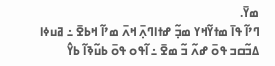ߘߌ߫.
ߣߴߊ߬ ߟߊ߫ ߘߙߌ߬ߞߌ ߘߏ߲߬ ߝߙߊߣߍ߲߫ ߞߍ߫ ߘߴߊ߬ ߞߕߐ߫ ߸ ߥߎߦߊ ߡߏ߬ߛߏ ߟߋ߫ ߝߍ߬ ߏ߬ ߘߐ߫ ߸ ߊ߬ߟߋ ߟߋ߫ ߕߎ߬ߢߊ߬ ߕߌ߮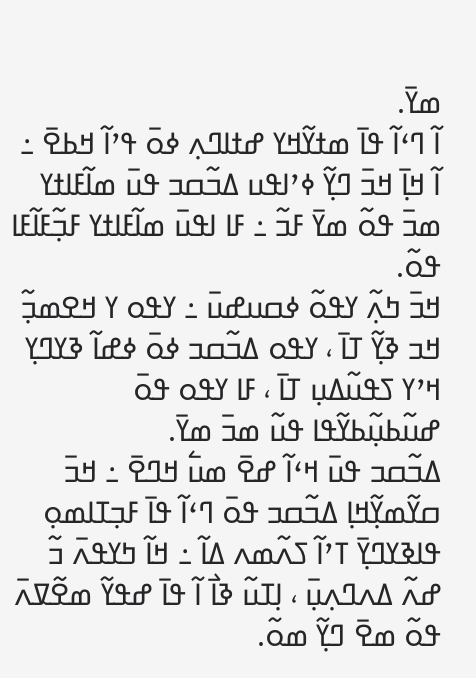ߘߌ߫.
ߊ߬ ߣߵߊ߬ ߟߊ߫ ߘߙߌ߬ߞߌ ߝߙߊߣߍ߲ ߦߋ߫ ߟߴߊ߬ ߞߕߐ߫ ߸ ߊ߬ ߞߊ߲߫ ߞߏ߫ ߣߌ߲߬ ߦߴߊߟߎ ߡߏ߬ߛߏ ߟߎ߫ ߘߊ߬ߓߊߙߌ ߘߏ߫ ߟߋ߬ ߘߌ߫ ߓߏ߬ ߸ ߓߊ ߊߟߎ߫ ߘߊ߬ߓߊߙߌ ߓߏ߲߬ߓߊ߬ߓߊ ߟߋ߬.
ߞߏ߫ ߤߍ߲߬ ߌߟߋ߬ ߦߛߎߝߎ߫ ߸ ߌߟߋ ߌ ߞߐߘߏ߲߬ ߞߏ ߢߌ߲߬ ߠߊ߫ ، ߌߟߋ ߡߏ߬ߛߏ ߦߋ߫ ߦߝߊ߬ ߢߌߣߌ߲ ߞߴߌ ߖߟߎ߬ߡߎ߲ ߠߊ߫ ، ߓߊ ߌߟߋ ߟߋ߫ ߝߎ߬ߕߎ߲߬ߕߌ߬ߟߊ ߟߎ߬ ߘߏ߫ ߘߌ߫.
ߡߏ߬ߛߏ ߟߎ߫ ߞߵߊ߬ ߝߐ߫ ߘߎ߱ ߞߣߐ߫ ߸ ߞߏ߫ ߛߌ߬ߘߌ߲߬ߞߊ߲ ߡߏ߬ߛߏ ߟߋ߫ ߣߵߊ߬ ߟߊ߫ ߓߏ߲ߠߊߘߋ߲ ߟߊߢߌߣߌ߲߫ ߠߴߊ߬ ߖߍ߬ߘߍ ߡߊ߬ ߸ ߞߊ߬ ߤߌߟߍ߫ ߏ߬ ߝߍ߬ ߡߍߣߍ߲ߎ߲߫ ، ߊ߲ߠߎ߬ ߢߊ߯ ߊ߬ ߟߊ߫ ߝߟߌ߬ ߘߐ߬ߜߍ߫ ߟߋ߬ ߘߐ߫ ߣߌ߲߬ ߘߋ߬.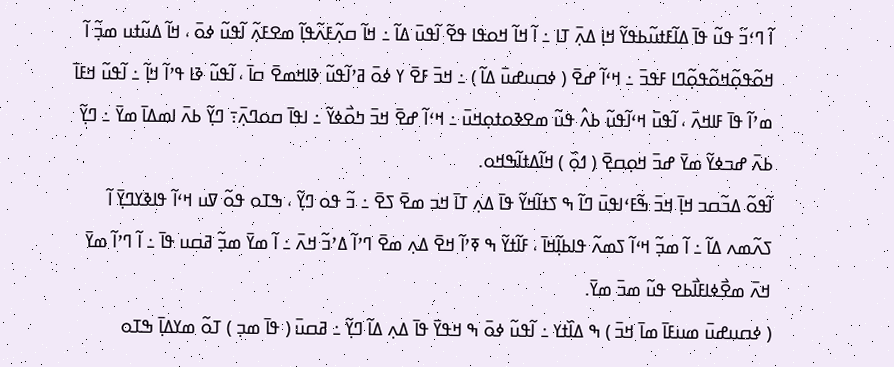ߊ߬ ߣߵߏ߬ ߟߎ߬ ߟߊ߫ ߡߊ߬ߓߙߎ߬ߕߟߌ߬ ߞߊ߲ ߡߍ߲߫ ߠߊ ߸ ߊ߬ ߞߊ߬ ߞߋߟߊ ߟߐ߬ ߊ߬ߟߎ߫ ߡߊ߬ ߸ ߞߊ߬ ߛߍ߲߬ߓߍ߬ߟߊ߲߬ ߘߐߓߍ߲߬ ߊ߬ߟߎ߬ ߦߋ߫ ، ߞߊ߬ ߡߎ߬ߙߎ ߘߏ߲߬ ߊ߬ ߞߋ߬ߟߋ߲߬ߞߋ߬ߟߋ߲߬ߣߊ ߓߟߏ߫ ߸ ߞߵߊ߬ ߝߐ߫ ( ߦߛߎߝߎ߫ ߡߊ߬ ) ߸ ߞߏ߫ ߓߐ߫ ߌ ߦߋ߫ ߥߴߊ߬ߟߎ߬ ߢߊߞߘߐ߫ ߛߊ߫ ، ߊ߬ߟߎ߬ ߢߊ ߟߴߊ߬ ߞߊ߲߬ ߸ ߊ߬ߟߎ߬ ߞߓߊ߫ ߘߴߊ߬ ߟߊ߫ ߓߊߞߍ߫ ، ߊ߬ߟߎ߫ ߞߵߊ߬ߟߎ߬ ߕߍ߮ ߟߎ߬ ߘߐߢߋߙߋ߲ߞߎ߫ ߸ ߞߵߊ߬ ߝߐ߫ ߞߏ߫ ߤߋ߯ߦߌ߬ ߸ ߊߟߊ߫ ߛߋߣߍ߲߫߹ ߣߌ߲߬ ߕߍ߫ ߊߘߡߊ߫ ߘߌ߫ ߸ ߣߌ߲߬ ߕߍ߫ ߝߏߦߌ߬ ߘߌ߫ ߝߏ߫ ߞߋ߲ߛߐ߲߫ ( ߗߋ߲߰ ) ߞߊ߬ߡߙߊ߬ߒߞߋ.
ߊ߬ߟߋ߬ ߡߏ߬ߛߏ ߞߊ߲߫ ߞߏ߫ ߒ߬ߓߵߊߟߎ߫ ߣߊ߬ ߒ ߖߙߊ߬ߞߌ߬ ߟߊ߫ ߡߍ߲ ߠߊ߫ ߞߏ ߘߐ߫ ߖߐ߫ ߸ ߏ߬ ߟߋ ߣߌ߲߬ ، ߒߠߋ ߟߋ߬ ߜߎ ߞߵߊ߬ ߟߊߢߌߣߌ߲߫ ߊ߬ ߖߍ߬ߘߍ ߡߊ߬ ߸ ߊ߬ ߘߏ߲߬ ߞߵߊ߬ ߖߘߍ߬ ߟߊߕߊ߲߬ߞߊ߫ ، ߓߊ߬ߙߌ߬ ߒ ߧߴߊ߬ ߞߐ߫ ߡߍ߲ ߘߐ߫ ߣߴߊ߬ ߡߴߏ߬ ߞߍ߫ ߸ ߊ߬ ߘߌ߫ ߘߏ߲߬ ߥߛߎ ߟߊ߫ ߸ ߊ߬ ߣߴߊ߬ ߘߌ߫ ߞߍ߫ ߘߐ߯ߦߊߓߊ߯ߕߐ ߟߎ߬ ߘߏ߫ ߘߌ߫.
( ߦߛߎߝߎ߫ ߘߎߓߊ߫ ߘߊ߫ ߞߏ߫ ) ߒ ߡߊ߰ߙߌ ߸ ߊ߬ߟߎ߬ ߦߋ߫ ߒ ߞߟߌ߫ ߟߊ߫ ߡߍ߲ ߡߊ߬ ߣߌ߲߬ ߸ ߥߛߎ߫ ( ߟߊ߫ ߘߏ߲ ) ߠߋ߬ ߘߌߡߊ߲߫ ߒߠߋ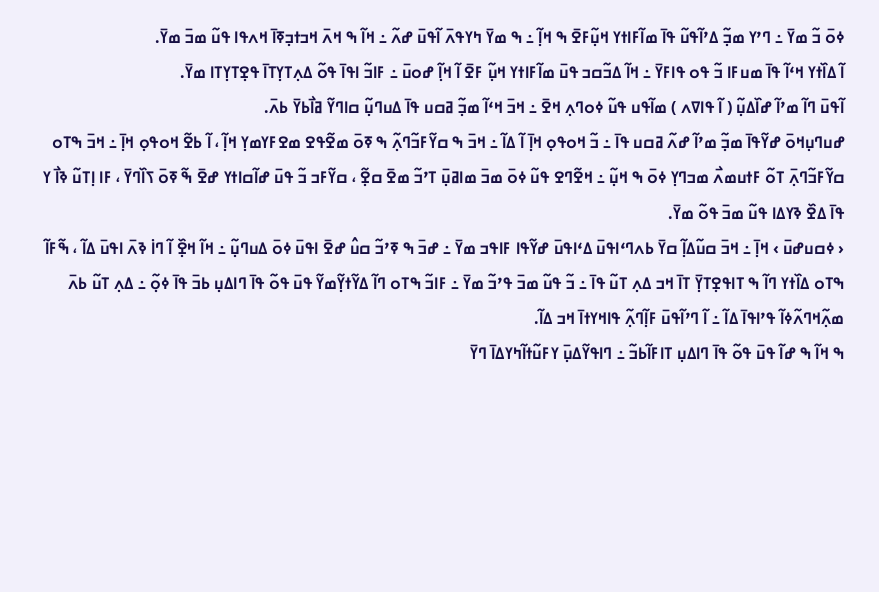ߦߋ߫ ߏ߬ ߘߌ߫ ߸ ߣߴߌ ߘߏ߲߬ ߡߴߊ߬ߟߎ߬ ߟߊ߫ ߘߊ߬ߓߊߙߌ ߞߎ߲߬ߓߐ߫ ߒ ߞߊ߲߬ ߸ ߒ ߘߌ߫ ߤߌߟߍ߫ ߊ߬ߟߎ߫ ߝߍ߬ ߸ ߞߊ߬ ߒ ߞߍ߫ ߞߏߙߏ߲ߧߊ߫ ߞߍߟߊ ߟߎ߬ ߘߏ߫ ߘߌ߫.
ߊ߬ ߡߊ߰ߙߌ ߞߵߊ߬ ߟߊ߫ ߘߎߓߊ ߏ߬ ߟߋ ߟߊߓߌ߫ ߸ ߞߊ߬ ߡߏ߬ߛߏ ߟߎ߫ ߘߊ߬ߓߊߙߌ ߞߎ߲߬ ߓߐ߫ ߊ߬ ߞߊ߲߬ ߝߋߎ߫ ߸ ߓߊߏ߬ ߊߟߊ߫ ߟߋ߬ ߡߍ߲ߠߌ߲ߠߊ߫ ߟߐ߲ߠߌ߲ߠߊ ߘߌ߫.
ߊ߬ߟߎ߫ ߣߊ߬ ߘߴߊ߬ ߝߊ߰ߡߎ߲߬ ( ߊ߬ ߟߊߜߍ ) ߘߊ߬ߟߎ ߟߎ߬ ߦߋߣߍ߲ ߞߐ߫ ߸ ߞߏ߫ ߞߵߊ߬ ߘߏ߲߬ ߥߛߎ ߟߊ߫ ߡߎߣߎ߲߬ ߛߊߣߌ߬ ߥߊ߯ߕߌ߫ ߕߍ߫.
ߝߎߣߎ߲ߞߋ߫ ߝߌ߬ߟߊ߫ ߘߏ߲߬ ߘߴߊ߬ ߝߍ߬ ߥߛߎ ߟߊ߫ ߸ ߏ߬ ߞߋߟߋ߲ ߞߊ߲߫ ߊ߬ ߡߊ߬ ߸ ߞߏ߫ ߒ ߛߌ߬ߓߏ߬ߣߍ߲߬ ߒ ߧߋ߫ ߘߐ߬ߟߐ ߘߐߓߌߘߌ߲ ߞߊ߲߬ ، ߊ߬ ߕߐ߬ ߞߋߟߋ߲ ߞߊ߲߫ ߸ ߞߏ߫ ߒߠߋ ߛߌ߬ߓߏ߬ߣߍ߲߫ ߠߋ߬ ߓߙߎߘߍ߯ ߘߏߣߌ߲ ߦߋ߫ ߒ ߞߎ߲߬ ߸ ߞߐ߬ߣߐ ߟߎ߬ ߦߋ߫ ߘߏ߫ ߘߊߥߎ߲߫ ߠߴߏ߬ ߘߐ߫ ߛߐ߲߬ ، ߛߌ߬ߓߏ ߏ߬ ߟߎ߫ ߝߊ߬ߛߊߙߌ ߝߐ߫ ߒ߬ ߧߋ߫ ߖߊ߰ߣߌ߫ ، ߓߊ ߊ߲ߠߎ߬ ߢߊ߯ ߌ ߟߊ߫ ߡߐ߰ ߢߌߡߊ ߟߎ߬ ߘߏ߫ ߟߋ߬ ߘߌ߫.
‹ ߦߛߎߝߎ߫ › ߞߊ߲߫ ߸ ߞߏ߫ ߛߎ߬ߡߊ߲߬ ߛߌ߫ ߕߍߣߵߊߟߎ߫ ߡߵߊߟߎ߫ ߝߌ߬ߟߊ ߓߊߟߏ ߘߌ߫ ߸ ߝߏ߫ ߒ ߧߴߏ߬ ߛߎ߮ ߝߐ߫ ߊߟߎ߫ ߦߋ߫ ߡߎߣߎ߲߬ ߸ ߞߊ߬ ߞߐ߲߰ ߊ߬ ߣߊ߭ ߢߍ߫ ߊߟߎ߫ ߡߊ߬ ، ߒ߬ߓߊ߬ ߒߠߋ ߡߊ߰ߙߌ ߣߊ߬ ߒ ߠߊߟߐ߲ߠߌ߲߫ ߠߊ߫ ߞߏ ߡߍ߲ ߠߎ߬ ߟߊ߫ ߸ ߏ߬ ߟߎ߬ ߘߏ߫ ߟߴߏ߬ ߘߌ߫ ߸ ߓߊߏ߬ ߒߠߋ ߣߊ߬ ߡߌ߬ߙߌ߲߬ߘߌ߬ ߟߎ߫ ߟߋ߬ ߟߊ߫ ߣߊߡߎ߲ ߕߏ߫ ߟߊ߫ ߦߋ߲߬ ߸ ߡߍ߲ ߠߎ߬ ߕߍ߫ ߘߍ߲߬ߞߣߍ߬ߦߊ߬ ߟߴߊߟߊ߫ ߡߊ߬ ߸ ߊ߬ ߣߴߊ߬ߟߎ߫ ߓߊ߲߬ߣߍ߲߬ ߟߊߞߌߙߊ߫ ߞߏ ߡߊ߬.
ߒ ߞߊ߬ ߒ ߝߊ߬ ߟߎ߫ ߟߋ߬ ߟߊ߫ ߣߊߡߎ߲ ߠߊߓߊ߬ߕߏ߬ ߸ ߣߊߟߌ߬ߡߎ߲߫ ߌߓߎ߬ߙߊ߬ߤߌߡߊ߫ ߣߌ߫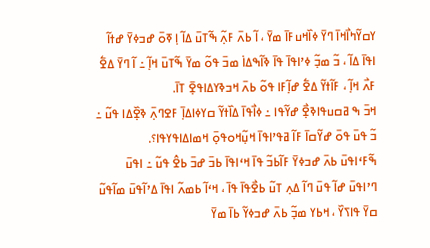ߌߛߌ߬ߤߊ߯ߞߊ߫ ߣߌ߫ ߦߊ߰ߞߎߓߊ߫ ߘߌ߫ ، ߊ߬ ߕߍ߫ ߓߍ߲߬ ߒ߬ߠߎ߫ ߡߊ߬ ߊ߲ ߧߋ߫ ߝߏߦߌ߫ ߝߙߊ߬ ߊߟߊ߫ ߡߊ߬ ، ߏ߬ ߘߏ߲߬ ߦߴߊߟߊ߫ ߟߊ߫ ߢߊ߬ߒߡߊ߭ ߘߏ߫ ߟߋ߬ ߘߌ߫ ߒ߬ߠߎ߫ ߞߊ߲߬ ߸ ߊ߬ ߣߌ߫ ߡߐ߱ ߓߍ߯ ߞߊ߲߬ ، ߓߊ߬ߙߌ߬ ߡߐ߱ ߝߊ߲߬ߓߊ ߟߋ߬ ߕߍ߫ ߞߏߢߌߡߊߟߐ߲߫ ߠߊ߫.
ߞߏ߫ ߒ ߥߛߎߟߊߢߐ߲߯ ߝߌ߬ߟߊ ߸ ߦߊ߯ߟߊ߫ ߡߊ߰ߙߌ߬ ߛߌߦߊߡߊ߲߫ ߓߐߣߍ߲߫ ߢߐ߲߰ߡߊ ߟߎ߬ ߸ ߏ߬ ߟߎ߫ ߟߋ߫ ߝߌ߬ߛߊ߫ ߓߊ߬ ߥߟߴߊߟߊ߫ ߞߎ߲߬ߞߋߟߋ߲߫ ߞߘߊߡߊߟߌߟߊ؟.
ߒ߬ߓߵߊߟߎ߫ ߕߍ߫ ߝߏߦߌ߫ ߓߊ߬ߕߏ߬ ߟߊ߫ ߞߵߊߟߊ߫ ߕߏ߫ ߝߏ߫ ߕߐ߮ ߟߎ߬ ߸ ߊߟߎ߫ ߣߴߊߟߎ߫ ߝߊ߬ ߟߎ߫ ߣߊ߬ ߡߍ߲ ߠߎ߬ ߕߐ߯ߟߊ߫ ߟߊ߫ ، ߞߵߊ߬ ߕߘߍ߬ ߊߟߊ߫ ߡߴߊ߬ߟߎ߫ ߘߊ߬ߟߎ߬ ߛߌ߫ ߟߊߖߌ߰ ، ߞߕߌ ߘߏ߲߬ ߕߍ߫ ߝߏߦߌ߬ ߕߊ߫ ߘߌ߫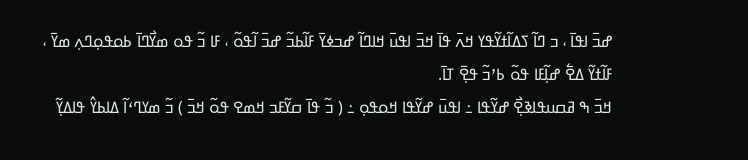ߝߏ߫ ߊߟߊ߫ ، ߏ ߣߊ߬ ߖߡߊ߬ߙߌ߬ߟߌ ߞߍ߫ ߟߊ߫ ߞߏ߫ ߊߟߎ߫ ߞߊߣߊ߬ ߝߏߦߌ߫ ߓߊ߬ߕߏ߬ ߝߏ߫ ߊ߬ߟߋ߬ ، ߓߊ ߏ߬ ߟߋ ߘߌ߯ߣߊ߫ ߕߋߟߋ߲ߣߍ߲ ߘߌ߫ ، ߓߊ߬ߙߌ߬ ߡߐ߱ ߝߊ߲߬ߓߊ ߟߋ߬ ߕߴߏ߬ ߟߐ߲߫ ߠߊ߫.
ߞߏ߫ ߒ ߥߛߎߟߊߢߐ߲߯ ߝߌ߬ߟߊ ߸ ߊߟߎ߫ ߝߌ߬ߟߊ ߞߋߟߋ߲ ߸ ( ߏ߬ ߟߊ߫ ߛߌ߬ߓߏ ߞߘߐ ߟߋ߬ ߞߏ߫ ) ߏ߬ ߘߌߣߵߊ߬ ߡߊߕߌ߮ ߟߊߡߌ߲߬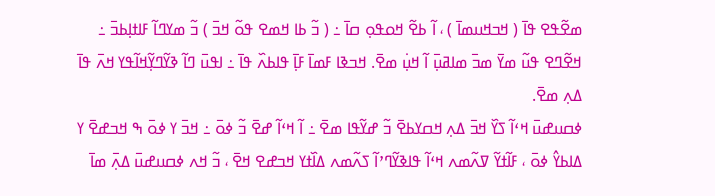ߘߐ߬ߟߐ ߟߊ߫ ( ߞߏߞߎߘߊ߫ ) ، ߊ߬ ߕߐ߬ ߞߋߟߋ߲ ߛߊ߫ ߸ ( ߏ߬ ߕߊ ߞߘߐ ߟߋ߬ ߞߏ߫ ) ߏ߬ ߘߌߣߊ߬ ߓߊߙߊ߲ߕߏ߫ ߸ ߞߐ߬ߣߐ ߟߎ߬ ߘߌ߫ ߘߏ߫ ߘߊߥߎ߲߫ ߊ߬ ߞߎ߲߭ ߘߐ߫. ߞߏߢߊ ߓߘߊ߫ ߓߊ߲߫ ߟߊߕߍ߰ ߟߊ߫ ߸ ߊߟߎ߫ ߣߊ߬ ߢߌ߬ߣߌ߲߬ߞߊ߬ߟߌ ߞߍ߫ ߟߊ߫ ߡߍ߲ ߘߐ߫.
ߦߛߎߝߎ߫ ߞߵߊ߬ ߖߌ߰ ߞߏ߫ ߡߍ߲ ߞߛߌߕߐ߫ ߏ߬ ߝߌ߬ߟߊ ߘߐ߫ ߸ ߊ߬ ߞߵߊ߬ ߝߐ߫ ߏ߬ ߦߋ߫ ߸ ߞߏ߫ ߌ ߦߋ߫ ߒ ߞߏߝߐ߫ ߌ ߡߊߕߌ߮ ߦߋ߫ ، ߓߊ߬ߙߌ߬ ߜߍ߬ߘߍ ߞߵߊ߬ ߟߊߢߌ߬ߣߴߊ߬ ߖߍ߬ߘߍ ߡߊ߰ߙߌ ߞߏߝߐ ߞߐ߫ ، ߏ߬ ߞߍ ߦߛߎߝߎ߫ ߡߍ߲߫ ߘߊ߫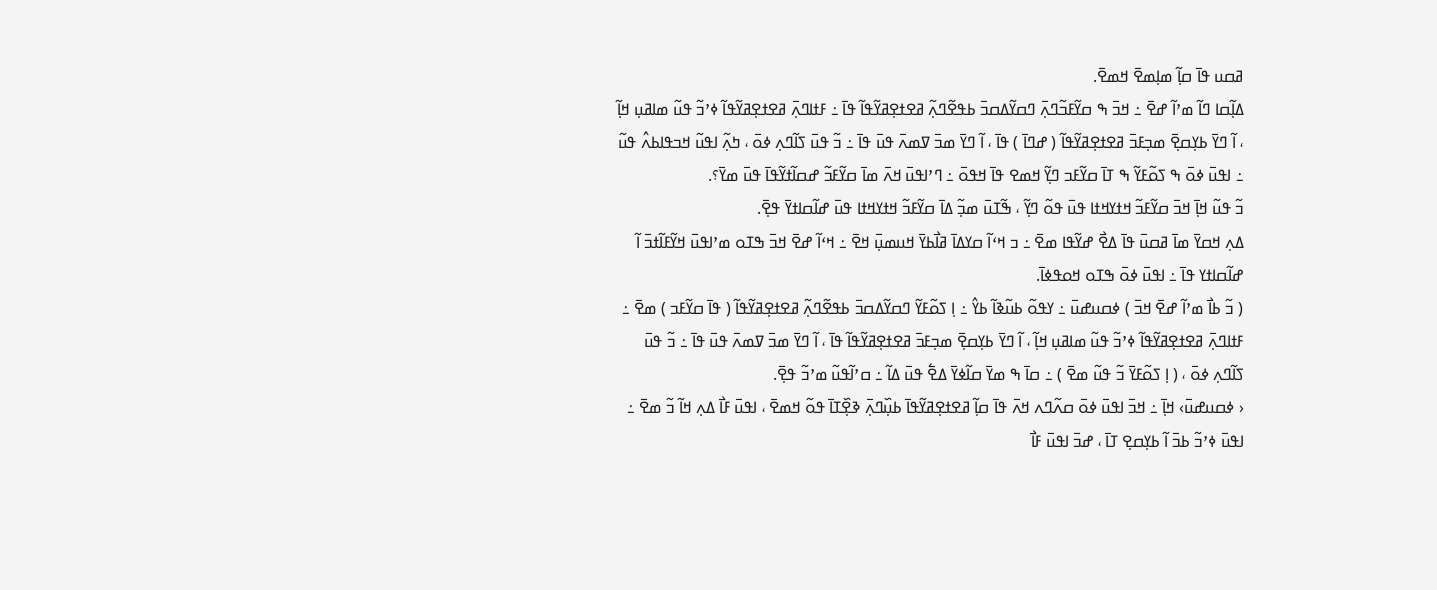ߥߛߎ ߟߊ߫ ߛߊ߲߬ ߘߊ߲ߘߐ߫ ߞߘߐ߫.
ߡߊ߲߬ߛߊ ߣߊ߬ ߘߴߊ߬ ߝߐ߫ ߸ ߞߏ߫ ߒ ߛߌ߬ߓߏ߬ߣߍ߲߫ ߣߛߌ߬ߡߛߏ߫ ߕߟߐ߬ߣߍ߲߬ ߥߐߙߐ߲ߥߌ߬ߟߊ߬ ߟߊ߫ ߸ ߓߙߊߣߍ߲߫ ߥߐߙߐ߲ߥߌ߬ߟߊ߬ ߦߴߏ߬ ߟߎ߬ ߘߊߥߎ߲ ߞߊ߲߬ ، ߊ߬ ߣߌ߫ ߕߌ߲ߛߐ߲߫ ߘߏ߲ߓߏ߫ ߥߐߙߐ߲ߥߌ߬ߟߊ߬ ( ߝߣߊ߫ ) ߟߊ߫ ، ߊ߬ ߣߌ߫ ߘߏ߫ ߜߘߍ߫ ߟߎ߫ ߟߊ߫ ߸ ߏ߬ ߟߎ߫ ߖߊ߬ߣߍ߲ ߦߋ߫ ، ߤߍ߲߬ ߊߟߎ߬ ߞߏߟߊߕߍ߮ ߟߎ߬ ߸ ߊߟߎ߫ ߦߋ߫ ߒ ߖߋ߬ߓߌ߬ ߒ ߠߊ߫ ߛߌ߬ߓߏ ߣߌ߲߬ ߞߘߐ ߟߊ߫ ߞߟߋ߫ ߸ ߣߴߊߟߎ߫ ߞߍ߫ ߘߊ߫ ߛߌ߬ߓߏ߬ ߝߛߊ߬ߙߌ߬ߟߊ߫ ߟߎ߫ ߘߌ߫؟.
ߏ߬ ߟߎ߬ ߞߊ߲߫ ߞߏ߫ ߛߌ߬ߓߏ߬ ߞߙߌߞߙߊ ߟߎ߫ ߟߋ߬ ߣߌ߲߬ ، ߒ߬ߠߎ߫ ߘߏ߲߬ ߡߊ߫ ߛߌ߬ߓߏ߬ ߞߙߌߞߙߊ ߟߎ߫ ߝߊ߬ߛߊߙߌ߫ ߟߐ߲߫.
ߡߍ߲ ߞߛߌ߫ ߘߊ߫ ߥߛߎ߫ ߟߊ߫ ߡߐ߯ ߝߌ߬ߟߊ ߘߐ߫ ߸ ߏ ߞߵߊ߬ ߛߌߡߊ߫ ߥߊ߯ߕߌ߫ ߞߎߘߎ߲߫ ߞߐ߫ ߸ ߞߵߊ߬ ߝߐ߫ ߞߏ߫ ߒߠߋ ߘߴߊߟߎ߫ ߞߌ߬ߓߊ߬ߙߏ߫ ߊ߬ ߝߊ߬ߛߊߙߌ ߟߊ߫ ߸ ߊߟߎ߫ ߦߋ߫ ߒߠߋ ߞߋߟߦߊ߫.
( ߏ߬ ߕߊ߯ ߘߴߊ߬ ߝߐ߫ ߞߏ߫ ) ߦߛߎߝߎ߫ ߸ ߌߟߋ߬ ߕߎ߬ߢߊ߬ ߕߌ߮ ߸ ߊ߲ ߖߋ߬ߓߌ߬ ߣߛߌ߬ߡߛߏ߫ ߕߟߐ߬ߣߍ߲߬ ߥߐߙߐ߲ߥߌ߬ߟߊ߬ ( ߟߊ߫ ߛߌ߬ߓߏ ) ߘߐ߫ ߸ ߓߙߊߣߍ߲߫ ߥߐߙߐ߲ߥߌ߬ߟߊ߬ ߦߴߏ߬ ߟߎ߬ ߘߊߥߎ߲ ߞߊ߲߬ ، ߊ߬ ߣߌ߫ ߕߌ߲ߛߐ߲߫ ߘߏ߲ߓߏ߫ ߥߐߙߐ߲ߥߌ߬ߟߊ߬ ߟߊ߫ ، ߊ߬ ߣߌ߫ ߘߏ߫ ߜߘߍ߫ ߟߎ߫ ߟߊ߫ ߸ ߏ߬ ߟߎ߫ ߖߊ߬ߣߍ߲ ߦߋ߫ ، ( ߊ߲ ߖߋ߬ߓߌ߫ ߏ߬ ߟߎ߬ ߘߐ߫ ) ߸ ߛߊ߫ ߒ ߘߌ߫ ߛߊ߬ߦߌ߫ ߡߐ߱ ߟߎ߫ ߡߊ߬ ߸ ߛߴߊ߬ߟߎ߬ ߘߴߏ߬ ߟߐ߲߫.
‹ ߦߛߎߝߎ߫› ߞߊ߲߫ ߸ ߞߏ߫ ߊߟߎ߫ ߦߋ߫ ߛߍ߬ߣߍ ߞߍ߫ ߟߊ߫ ߛߊ߲߬ ߥߐߙߐ߲ߥߌ߬ߟߊ߫ ߕߎ߲߰ߣߍ߲߫ ߢߐ߲߰ߠߊ߫ ߟߋ߬ ߞߘߐ߫ ، ߊߟߎ߫ ߓߊ߯ ߡߍ߲ ߞߊ߬ ߏ߬ ߘߐ߫ ߸ ߊߟߎ߫ ߦߴߏ߬ ߕߏ߫ ߊ߬ ߕߌ߲ߛߐ߲ ߠߊ߫ ، ߝߏ߫ ߊߟߎ߫ ߓߊ߯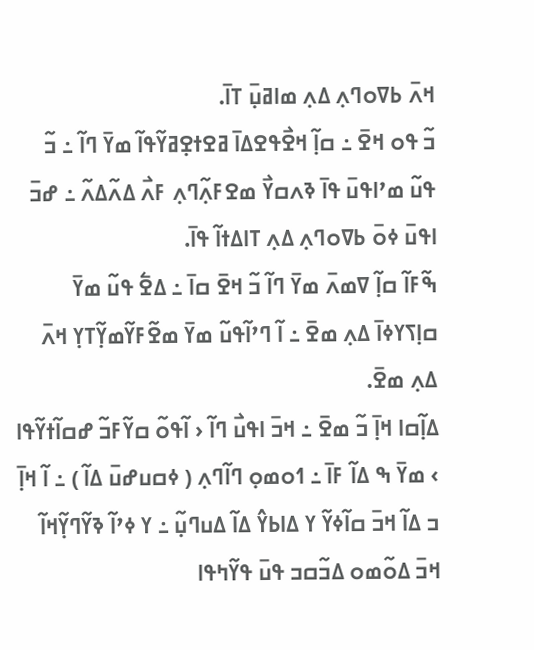ߞߍ߫ ߕߜߋߣߍ߲ ߡߍ߲ ߘߊߥߎ߲߫ ߠߊ߫.
ߏ߬ ߟߋ ߞߐ߫ ߸ ߛߊ߲߬ ߞߐ߯ߟߐߡߊ߫ ߥߐߙߐ߲ߥߌ߬ߟߊ߬ ߘߌ߫ ߣߊ߬ ߸ ߏ߬ ߟߎ߬ ߘߴߊߟߎ߫ ߟߊ߫ ߢߍߛߌ߯ ߘߐߓߍ߲߬ߣߍ߲ ߓߍ߯ ߡߍ߬ߡߍ߬ ߸ ߝߏ߫ ߊߟߎ߫ ߦߋ߫ ߕߜߋߣߍ߲ ߡߍ߲ ߠߊߡߙߊ߬ ߟߊ߫.
ߒ߬ߓߊ߬ ߛߊ߲߬ ߜߘߍ߫ ߘߌ߫ ߣߊ߬ ߏ߬ ߞߐ߫ ߛߊ߫ ߸ ߡߐ߱ ߟߎ߬ ߘߌ߫ ߛߊ߲ߖߌߦߊ߫ ߡߍ߲ ߘߐ߫ ߸ ߊ߬ ߣߴߊ߬ߟߎ߬ ߘߌ߫ ߘߐ߬ߓߌ߬ߘߌ߲߬ߠߌ߲ ߞߍ߫ ߡߍ߲ ߘߐ߫.
ߡߊ߲߬ߛߊ ߞߊ߲߫ ߏ߬ ߘߐ߫ ߸ ߞߏ߫ ߊߟߎ߯ ߣߊ߬ ‹ ߊ߬ߟߋ߬ ߛߌ߬ߓߏ߬ ߝߛߊ߬ߙߌ߬ߟߊ › ߘߌ߫ ߒ ߡߊ߬ ߓߊ߫ ߸ ߗߋߘߋ߲ ߣߊ߬ߣߍ߲ ( ߦߛߎߝߎ߫ ߡߊ߬ ) ߸ ߊ߬ ߞߊ߲߫ ߏ ߡߊ߬ ߞߏ߫ ߛߊ߬ߦߌ߬ ߌ ߡߊߕߌ߮ ߡߊ߬ ߡߎߣߎ߲߬ ߸ ߌ ߦߴߊ߬ ߢߌ߬ߣߌ߲߬ߞߊ߬ ߞߏ߫ ߡߋ߬ߘߋ ߡߏ߬ߛߏ ߟߎ߫ ߟߌ߬ߤߟߊ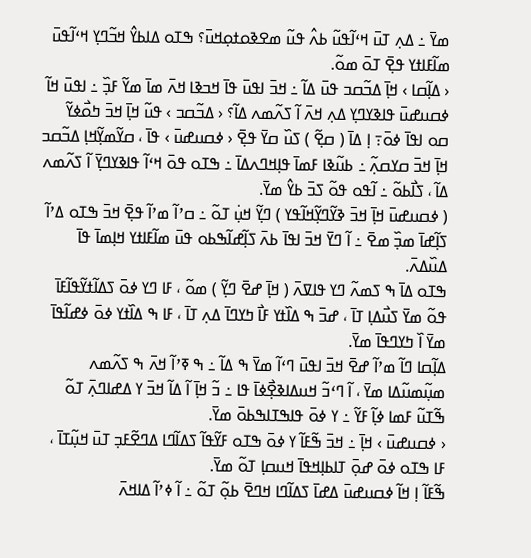ߘߌ߫ ߸ ߡߍ߲ ߠߎ߫ ߞߵߊ߬ߟߎ߬ ߕߍ߮ ߟߎ߬ ߘߐߢߋߙߋ߲ߞߎ߫؟ ߒߠߋ ߡߊߕߌ߮ ߞߏ߬ߣߌ߲ ߞߵߊ߬ߟߎ߫ ߘߊ߬ߓߊߙߌ ߟߐ߲߫ ߠߋ߫ ߘߋ߬.
‹ ߡߊ߲߬ߛߊ › ߞߊ߲߫ ߡߏ߬ߛߏ ߟߎ߫ ߡߊ߬ ߸ ߞߏ߫ ߊߟߎ߫ ߟߊ߫ ߞߏߢߊ ߞߍ߫ ߘߊ߫ ߘߌ߬ ߓߏ߲߰ ߸ ߊߟߎ߫ ߞߊ߬ ߦߛߎߝߎ߫ ߟߊߢߌߣߌ߲ ߡߍ߲ ߞߍ߫ ߊ߬ ߖߍ߬ߘߍ ߡߊ߬؟ ‹ ߡߏ߬ߛߏ › ߟߎ߬ ߞߊ߲߫ ߞߏ߫ ߤߋ߯ߦߌ߬ ߛߋ ߊߟߊ߫ ߦߋ߫߹ ߊ߲ ߡߊ߫ ( ߛߐ߲߬ ) ߖߎ߰ ߛߌ߫ ߟߐ߲߫ ‹ ߦߛߎߝߎ߫ › ߟߊ߫ ، ߛߌ߬ߘߌ߲߬ߞߊ߲ ߡߏ߬ߛߏ ߞߊ߲߫ ߞߏ߫ ߛߌߛߍ߲߬ ߸ ߕߎ߬ߢߊ ߓߘߊ߫ ߟߊ߲ߞߣߍߡߊ߫ ߸ ߒߠߋ ߟߋ߫ ߞߵߊ߬ ߟߊߢߌߣߌ߲߫ ߊ߬ ߖߍ߬ߘߍ ߡߊ߬ ، ߖߊ߯ߕߋ߬ ߸ ߊ߬ߟߋ ߟߋ߬ ߖߏ߫ ߕߌ߮ ߘߌ߫.
( ߦߛߎߝߎ߫ ߞߊ߲߫ ߞߏ߫ ߢߌ߬ߣߌ߲߬ߞߊ߬ߟߌ ) ߣߌ߲߬ ߞߎ߲߭ ߠߋ߬ ߸ ߛߴߊ߬ ߘߴߊ߬ ߟߐ߲߫ ߞߏ߫ ߒߠߋ ߡߴߊ߬ ߖߊ߲߬ߝߊ߫ ߘߏ߲߰ ߘߐ߫ ߸ ߊ߬ ߣߌ߫ ߞߏ߫ ߊߟߊ߫ ߕߍ߫ ߖߊ߲߬ߝߊ߬ߒߕߋ ߟߎ߫ ߘߊ߬ߓߊߙߌ ߞߊ߲ߘߊ߫ ߟߊ߫ ߡߎ߰ߡߍ߫.
ߒߠߋ ߡߊ߫ ߒ ߖߘߍ߬ ߣߌ ߟߊߜߍ߫ ( ߞߊ߲߫ ߝߐ߫ ߣߌ߲߬ ) ߘߋ߬ ، ߓߊ ߣߌ ߦߋ߫ ߖߡߊ߬ߙߌ߬ߟߊ߬ߓߊ߫ ߟߋ߬ ߘߌ߫ ߖߎ߯ߡߊ߲ ߠߊ߫ ، ߝߏ߫ ߒ ߡߊ߰ߙߌ ߓߊ߯ ߤߌߣߊ߫ ߡߍ߲ ߠߊ߫ ، ߓߊ ߒ ߡߊ߰ߙߌ ߦߋ߫ ߦߝߊ߬ߟߊ߫ ߘߌ߫ ߊ߰ ߤߌߣߟߊ߫ ߘߌ߫.
ߡߊ߲߬ߛߊ ߣߊ߬ ߘߴߊ߬ ߝߐ߫ ߞߏ߫ ߊߟߎ߫ ߣߵߊ߬ ߘߌ߫ ߒ ߡߊ߬ ߸ ߒ ߧߴߊ߬ ߞߍ߫ ߒ ߖߍ߬ߘߍ ߘߎ߲߬ߘߎ߬ߡߊ ߘߌ߫ ، ߊ߬ ߣߵߏ߬ ߞߎߡߊߢߐ߲߯ߦߊ߫ ߟߊ ߸ ߏ߬ ߞߊ߲߫ ߊ߬ ߡߊ߬ ߞߏ߫ ߌ ߡߝߊߣߍ߲߫ ߠߋ߬ ߒ߬ߠߎ߬ ߓߘߊ ߦߊ߲߬ ߓߌ߬ ߸ ߌ ߦߋ߫ ߟߊߒߠߊߒߕߋ߫ ߘߌ߫.
‹ ߦߛߎߝߎ߫ › ߞߊ߲߫ ߸ ߞߏ߫ ߒ߬ߓߊ߬ ߌ ߦߋ߫ ߒߠߋ ߓߌ߬ߟߊ߬ ߖߡߊ߬ߣߊ ߡߣߐ߬ߓߏ߲ ߠߎ߫ ߞߎ߲߬ߠߊ߫ ، ߓߊ ߒߠߋ ߦߋ߫ ߝߋ߲߫ ߠߊߕߊ߲ߞߟߊ߫ ߞߎߛߊ߲ ߠߋ߬ ߘߌ߫.
ߒ߬ߓߊ߬ ߊ߲ ߞߊ߬ ߦߛߎߝߎ߫ ߡߝߊ߫ ߖߡߊ߬ߣߊ ߞߣߐ߫ ߕߋ߲߬ ߠߋ߬ ߸ ߊ߬ ߦߴߊ߬ ߡߊߞߍ߫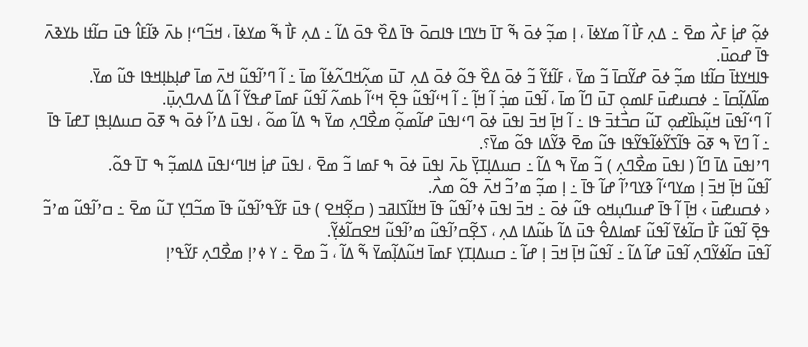ߦߋ߲߬ ߝߊ߲߭ ߓߍ߯ ߘߐ߫ ߸ ߡߍ߲ ߓߊ߯ ߊ߬ ߘߌߦߊ߫ ، ߊ߲ ߘߏ߲߬ ߦߋ߫ ߒ߬ ߠߊ߫ ߤߌߣߊ ߟߊߛߋ߫ ߟߊ߫ ߡߐ߰ ߟߋ߫ ߡߊ߬ ߸ ߡߍ߲ ߓߊ߯ ߒ߬ ߘߌߦߊ߫ ، ߞߏ߬ߣߵߊ߲ ߕߍ߫ ߢߊ߬ߓߊ߮ ߟߎ߫ ߛߊ߬ߙߊ ߕߌߢߍ߫ ߟߊ߫ ߝߋߎ߫.
ߟߊߞߌߙߊ߫ ߛߊ߬ߙߊ ߘߏ߲߬ ߦߋ߫ ߝߌ߬ߛߊ߫ ߏ߬ ߘߌ߫ ، ߓߊ߬ߙߌ߬ ߏ߬ ߦߋ߫ ߡߐ߰ ߟߋ߬ ߦߋ߫ ߡߍ߲ ߠߎ߫ ߘߍ߲߬ߞߣߍ߬ߦߊ߬ ߘߊ߫ ߸ ߊ߬ ߣߴߊ߬ߟߎ߬ ߞߍ߫ ߘߊ߫ ߝߊ߲ߕߊ߲ߞߟߊ ߟߎ߬ ߘߌ߫.
ߘߊ߬ߡߊ߲߬ߛߊ߫ ߸ ߦߛߎߝߎ߫ ߓߊߘߋ߲ ߠߎ߫ ߣߊ߬ ߘߊ߫ ، ߊ߬ߟߎ߫ ߘߏ߲߭ ߊ߬ ߞߊ߲߬ ߸ ߊ߬ ߞߵߊ߬ߟߎ߬ ߟߐ߲߫ ߞߵߊ߬ ߕߘߍ߬ ߊ߬ߟߎ߬ ߓߘߊ߫ ߝߟߌ߬ ߊ߬ ߡߊ߬ ߡߍߣߍ߲ߎ߲߫.
ߊ߬ ߣߵߊ߬ߟߎ߫ ߞߎ߲߬ߕߊ߰ߝߋ߲ ߠߎ߬ ߛߏ߯ߙߏ߫ ߟߊ ߸ ߊ߬ ߞߊ߲߫ ߞߏ߫ ߊߟߎ߫ ߦߋ߫ ߣߵߊߟߎ߫ ߝߊ߬ߘߋ߲߬ ߘߐ߯ߣߍ߲ ߘߌ߫ ߒ ߡߊ߬ ߘߋ߬ ، ߊߟߎ߫ ߡߴߊ߬ ߦߋ߫ ߒ ߧߋ߫ ߛߎߡߊ߲ߟߊ߲ ߠߝߊ߫ ߟߊ߫ ߸ ߊ߬ ߣߌ߫ ߒ ߧߋ߫ ߟߊ߬ߖߌ߬ߦߊ߬ߟߌ߬ߟߊ ߟߎ߬ ߘߐ߫ ߢߌ߬ߡߊ ߟߋ߬ ߘߌ߫؟.
ߣߴߊߟߎ߫ ߡߊ߫ ߣߊ߬ ( ߊߟߎ߫ ߘߐ߯ߣߍ߲ ) ߏ߬ ߘߌ߫ ߒ ߡߊ߬ ߸ ߛߎߡߊ߲ߠߌ߲߫ ߕߍ߫ ߊߟߎ߫ ߦߋ߫ ߒ ߓߘߊ ߏ߬ ߘߐ߫ ، ߊߟߎ߫ ߝߊ߲߭ ߞߊߣߵߊߟߎ߫ ߡߊߘߏ߲߬ ߒ ߠߊ߫ ߟߋ߬.
ߊ߬ߟߎ߬ ߞߊ߲߫ ߞߏ߫ ߊ߲ ߘߌߣߵߊ߬ ߢߌߣߴߊ߬ ߝߊ߬ ߟߊ߫ ߸ ߊ߲ ߘߏ߲߬ ߘߴߏ߬ ߞߍ߫ ߟߋ߬ ߘߍ߯.
‹ ߦߛߎߝߎ߫ › ߞߊ߲߫ ߊ߬ ߟߊ߫ ߝߎߣߎ߲ߞߋ ߟߎ߬ ߦߋ߫ ߸ ߞߏ߫ ߊߟߎ߫ ߦߴߊ߬ߟߎ߬ ߟߊ߫ ߞߙߊ߬ߖߊߥߏ ( ߛߐ߲߬ߞߐ ) ߟߎ߫ ߓߌ߬ߟߴߊ߬ߟߎ߬ ߟߊ߫ ߘߏ߬ߣߌ߲ ߠߎ߬ ߘߐ߫ ߸ ߛߴߊ߬ߟߎ߬ ߘߴߏ߬ ߟߐ߲߫ ߊ߬ߟߎ߬ ߓߊ߯ ߛߊ߬ߦߌ߫ ߊ߬ߟߎ߬ ߓߘߊߡߐ߮ ߟߎ߫ ߡߊ߬ ߕߎ߬ߡߊ ߡߍ߲ ، ߖߐ߲߬ߛߴߊ߬ߟߎ߬ ߘߴߊ߬ߟߎ߬ ߞߐߛߊ߬ߦߌ߲߬.
ߊ߬ߟߎ߫ ߛߊ߬ߦߌ߬ߣߍ߲ ߊ߬ߟߎ߫ ߝߊ߬ ߡߊ߬ ߸ ߊ߬ߟߎ߬ ߞߊ߲߫ ߞߏ߫ ߊ߲ ߝߊ߬ ߸ ߛߎߡߊ߲ߠߌ߲ ߓߘߊ߫ ߞߎ߬ߡߊ߲߬ߘߌ߫ ߒ߬ ߡߊ߬ ، ߏ߬ ߘߐ߫ ߸ ߌ ߦߴߊ߲ ߘߐ߯ߣߍ߲ ߓߌ߬ߟߴߊ߲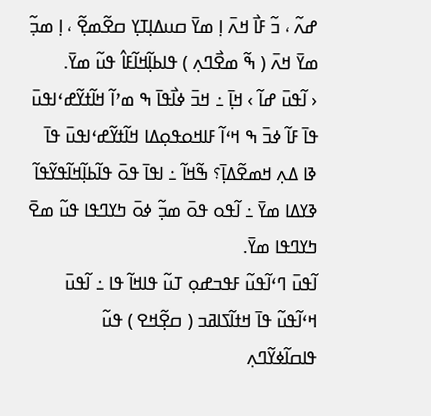ߝߍ߬ ، ߏ߬ ߓߊ߯ ߞߍ߫ ߊ߲ ߘߌ߫ ߛߎߡߊ߲ߠߌ߲ ߛߐ߬ߘߐ߲߬ ، ߊ߲ ߘߏ߲߬ ߘߌ߫ ߞߍ߫ ( ߒ߬ ߘߐ߯ߣߍ߲ ) ߟߊߕߊ߲߬ߞߊ߬ߓߊ߮ ߟߎ߬ ߘߌ߫.
‹ ߊ߬ߟߎ߫ ߝߊ߬ › ߞߊ߲߫ ߸ ߞߏ߫ ߦߊ߯ߟߊ߫ ߒ ߘߴߊ߬ ߞߊ߬ߙߌ߬ߝߵߊߟߎ߫ ߟߊ߫ ߓߊ߬ ߦߏ߫ ߒ ߞߵߊ߬ ߓߊߞߋߟߋ߲ߡߊ ߞߊ߬ߙߌ߬ߝߵߊߟߎ߫ ߟߊ߫ ߢߊ ߡߍ߲ ߞߘߐ߬ߡߊ߲߫؟ ߒ߬ߞߊ߬ ߸ ߊߟߊ߫ ߟߋ߫ ߟߊ߬ߕߊ߲߬ߞߊ߬ߟߌ߬ߟߊ߬ ߢߌߡߊ ߘߌ߫ ߸ ߊ߬ߟߋ ߟߋ߫ ߘߏ߲߬ ߦߋ߫ ߤߌߣߟߊ ߟߎ߬ ߘߐ߫ ߤߌߣߟߊ ߘߌ߫.
ߊ߬ߟߎ߫ ߣߵߊ߬ߟߎ߬ ߓߟߏߝߋ߲ ߠߎ߬ ߟߊߞߊ߬ ߟߊ ߸ ߊ߬ߟߎ߫ ߞߵߊ߬ߟߎ߬ ߟߊ߫ ߞߙߊ߬ߖߊߥߏ ( ߛߐ߲߬ߞߐ ) ߟߎ߬ ߟߊߛߊ߬ߦߌ߬ߣߍ߲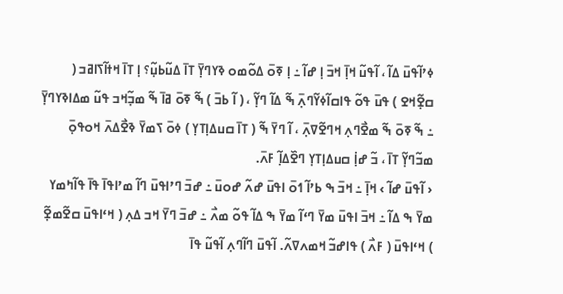ߦߴߊ߬ߟߎ߫ ߡߊ߬ ، ߊ߬ߟߎ߬ ߞߊ߲߫ ߞߏ߫ ߊ߲ ߝߊ߬ ߸ ߊ߲ ߧߋ߫ ߡߋ߬ߘߋ ߢߌߣߌ߲߫ ߠߊ߫ ߡߎ߬ߕߎ߲߬؟ ߊ߲ ߠߊ߫ ߞߙߊ߬ߖߊߥߏ ( ߛߐ߲߬ߞߐ ) ߟߎ߫ ߟߋ߬ ߟߊߛߊ߬ߦߌ߬ߣߍ߲߫ ߒ߬ ߡߊ߬ ߣߌ߲߬ ، ( ߊ߬ ߕߏ߫ ) ߒ߬ ߧߋ߫ ߥߊ߫ ߒ߬ ߘߏ߲߬ߞߏ ߟߎ߬ ߘߡߊߢߌߣߌ߲߫ ߸ ߒ߬ ߧߋ߫ ߒ߬ ߘߐ߯ߣߍ߲ ߞߣߐ߬ߜߍ߲߫ ، ߊ߬ ߣߌ߫ ߒ߬ ( ߠߊ߫ ߛߎߡߊ߲ߠߌ߲ ) ߦߋ߫ ߖߘߌ߫ ߢߐ߯ߡߍ߫ ߞߋߟߋ߲߫ ߘߏ߬ߣߌ߲߬ ߠߊ߫ ، ߏ߬ ߝߊ߲߭ ߛߎߡߊ߲ߠߌ߲ ߣߐ߰ߡߊ߲߬ ߓߍ߫.
‹ ߊ߬ߟߎ߫ ߝߊ߬ › ߞߊ߲߫ ߸ ߞߏ߫ ߒ ߕߴߊ߬ ߗߋ߫ ߊߟߎ߫ ߝߍ߬ ߝߋߎ߫ ߸ ߝߏ߫ ߣߴߊߟߎ߫ ߣߊ߬ ߘߴߊߟߊ߫ ߟߊ߫ ߟߊ߬ߤߘߌ ߘߌ߫ ߒ ߡߊ߬ ߸ ߞߏ߫ ߊߟߎ߫ ߘߌ߫ ߣߵߊ߬ ߘߌ߫ ߒ ߡߊ߬ ߟߋ߬ ߘߍ߯ ߸ ߝߏ߫ ߣߌ߫ ߞߏ ߡߍ߲ ( ߞߵߊߟߎ߫ ߛߐ߬ߘߐ߲߬ ) ߞߵߊߟߎ߫ ( ߓߍ߯ ) ߟߊߝߏ߬ ߞߘߍߜߍ߬. ߊ߬ߟߎ߫ ߣߊ߬ߣߍ߲ ߊ߬ߟߎ߬ ߟߊ߫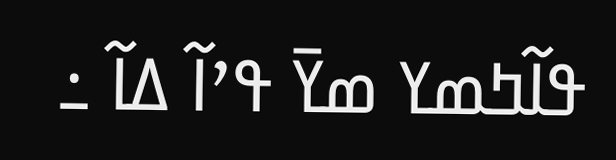ߟߊ߬ߤߘߌ ߘߌ߫ ߟߴߊ߬ ߡߊ߬ ߸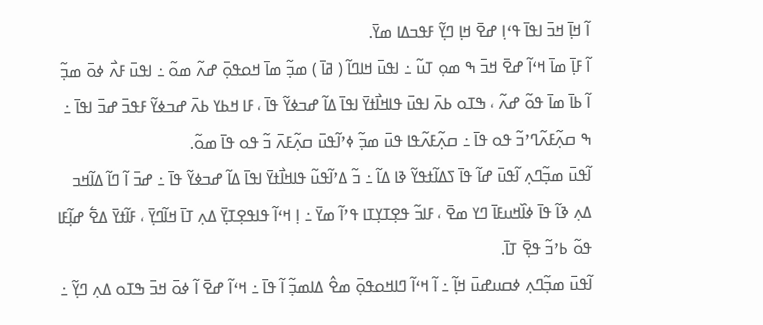ߊ߬ ߞߊ߲߫ ߞߏ߫ ߊߟߊ߫ ߟߵߊ߲ ߝߐ߫ ߞߊ߲ ߣߌ߲߬ ߓߟߏߡߊ ߘߌ߫.
ߊ߬ ߓߊ߲߫ ߘߊ߫ ߞߵߊ߬ ߝߐ߫ ߞߏ߫ ߒ ߘߋ߲ ߠߎ߬ ߸ ߊߟߎ߫ ߞߊߣߊ߬ ( ߥߊ߫ ) ߘߏ߲߬ ߘߊ߫ ߞߋߟߋ߲߫ ߝߍ߬ ߘߋ߬ ߸ ߊߟߎ߫ ߓߍ߯ ߦߋ߫ ߘߏ߲߬ ߊ߬ ߕߊ߫ ߘߊ߫ ߟߋ߬ ߝߍ߬ ، ߒߠߋ ߕߍ߫ ߊߟߎ߫ ߟߊߞߊ߯ߙߌ߫ ߊߟߊ߫ ߡߊ߬ ߝߏߦߌ߬ ߟߊ߫ ، ߓߊ ߞߕߌ ߕߍ߫ ߝߏߦߌ߬ ߓߟߏ߫ ߝߏ߫ ߊߟߊ߫ ߸ ߒ ߛߍ߲߬ߓߍ߬ߣߴߏ߬ ߟߋ ߟߊ߫ ߸ ߛߍ߲߬ߓߍ߬ߟߊ ߟߎ߫ ߘߏ߲߬ ߦߴߊ߬ߟߎ߫ ߛߍ߲߬ߓߍ߫ ߏ߬ ߟߋ ߟߊ߫ ߘߋ߬.
ߊ߬ߟߎ߫ ߘߏ߲߬ߣߍ߲ ߊ߬ߟߎ߫ ߝߊ߬ ߟߊ߫ ߖߡߊ߬ߙߟߌ߬ ߢߊ ߡߊ߬ ߸ ߏ߬ ߡߴߊ߬ߟߎ߬ ߟߊߞߊ߯ߙߌ߫ ߊߟߊ߫ ߡߊ߬ ߝߏߦߌ߬ ߟߊ߫ ߸ ߝߏ߫ ߊ߬ ߣߊ߬ ߡߊ߬ߞߏ ߡߍ߲ ߢߊ߬ ߟߊ߫ ߦߊ߰ߞߎߓߊ߫ ߣߌ ߘߐ߫ ، ߓߊߏ߬ ߟߐ߲ߠߌ߲ߠߊ ߟߴߊ߬ ߘߌ߫ ߸ ߊ߲ ߞߵߊ߬ ߟߊߟߐ߲ߠߌ߲߫ ߡߍ߲ ߠߊ߫ ߞߊ߬ߣߌ߲߫ ، ߓߊ߬ߙߌ߫ ߡߐ߱ ߝߊ߲߬ߓߊ ߟߋ߬ ߕߴߏ߬ ߟߐ߲߫ ߠߊ߫.
ߊ߬ߟߎ߫ ߘߏ߲߬ߣߍ߲ ߦߛߎߝߎ߫ ߞߊ߲߬ ߸ ߊ߬ ߞߵߊ߬ ߣߊߞߋߟߋ߲߫ ߘߐ߮ ߡߊߘߏ߲߬ ߊ߬ ߟߊ߫ ߸ ߞߵߊ߬ ߝߐ߫ ߊ߬ ߦߋ߫ ߞߏ߫ ߒߠߋ ߡߍ߲ ߣߌ߲߬ ߸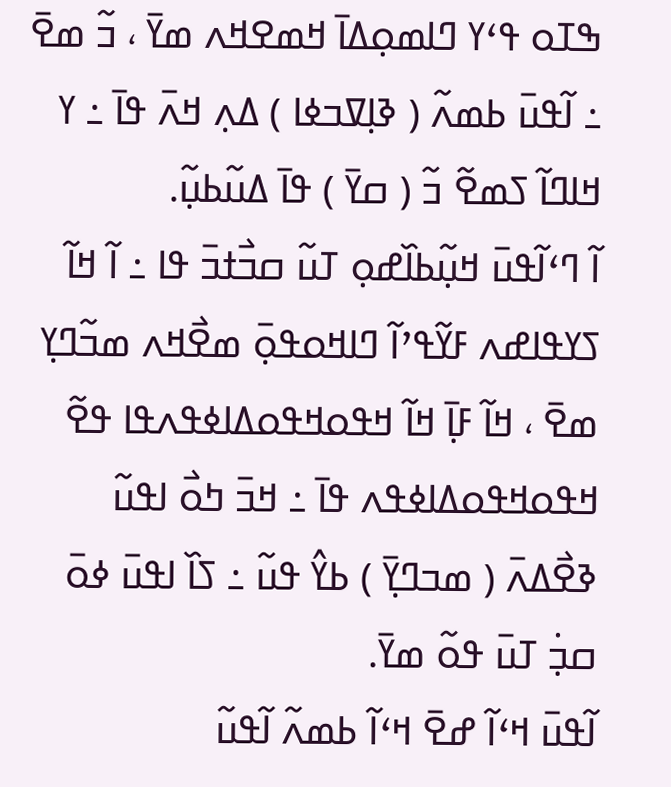ߒߠߋ ߟߵߌ ߣߊߘߋ߲ߡߊ߫ ߞߘߐߞߍ ߘߌ߫ ، ߏ߬ ߘߐ߫ ߸ ߊ߬ߟߎ߫ ߕߘߍ߬ ( ߢߊ߲ߜߏߦߊ ) ߡߍ߲ ߞߍ߫ ߟߊ߫ ߸ ߌ ߞߊߣߊ߬ ߖߘߐ߬ ߏ߬ ( ߛߌ߫ ) ߟߊ߫ ߡߎ߬ߕߎ߲߬.
ߊ߬ ߣߵߊ߬ߟߎ߫ ߞߎ߲߬ߕߊ߰ߝߋ߲ ߠߎ߬ ߛߏ߯ߙߏ߫ ߟߊ ߸ ߊ߬ ߞߊ߬ ߖߌߟߊߝߍ ߓߌ߬ߟߴߊ߬ ߣߊߞߋߟߋ߲߫ ߘߐ߯ߞߍ ߘߏ߬ߣߌ߲ ߘߐ߫ ، ߞߊ߬ ߓߊ߲߫ ߞߊ߬ ߞߟߋߞߟߋߡߊߦߟߍߟߊ ߟߐ߬ ߞߟߋߞߟߋߡߊߦߟߍ ߟߊ߫ ߸ ߞߏ߫ ߤߋ߯ ߊߟߎ߬ ߢߐ߯ߡߍ߫ ( ߘߏߣߌ߲߫ ) ߕߌ߮ ߟߎ߬ ߸ ߖߊ߰ ߊߟߎ߫ ߦߋ߫ ߛߏ߲߭ ߠߎ߫ ߟߋ߬ ߘߌ߫.
ߊ߬ߟߎ߫ ߞߵߊ߬ ߝߐ߫ ߞߵߊ߬ ߕߘߍ߬ ߊ߬ߟߎ߬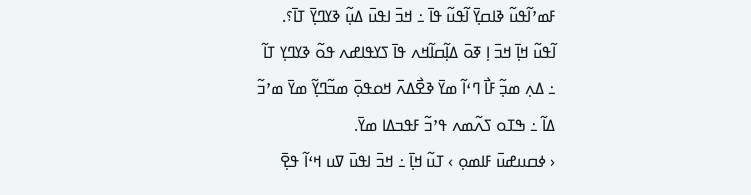ߓߘߴߊ߬ߟߎ߬ ߢߊߛߌ߲߫ ߊ߬ߟߎ߬ ߟߊ߫ ߸ ߞߏ߫ ߊߟߎ߫ ߡߎ߲߬ ߢߌߣߌ߲߫ ߠߊ߫؟.
ߊ߬ߟߎ߬ ߞߊ߲߫ ߞߏ߫ ߊ߲ ߧߋ߫ ߡߊ߲߬ߛߊ߬ߞߍ ߟߊ߫ ߖߌߟߊߝߍ ߟߋ߬ ߢߌߣߌ߲ ߠߊ߬ ߸ ߡߍ߲ ߘߏ߲߬ ߓߊ߯ ߣߵߊ߬ ߘߌ߫ ߢߐ߯ߡߍ߫ ߞߋߟߋ߲߫ ߘߏ߬ߣߌ߲߬ ߘߌ߫ ߘߴߏ߬ ߡߊ߬ ߸ ߒߠߋ ߖߍ߬ߘߍ ߟߴߏ߬ ߓߟߏߡߊ ߘߌ߫.
‹ ߦߛߎߝߎ߫ ߓߊߘߋ߲ › ߠߎ߬ ߞߊ߲߫ ߸ ߞߏ߫ ߊߟߎ߫ ߜߎ ߞߵߊ߬ ߟߐ߲߫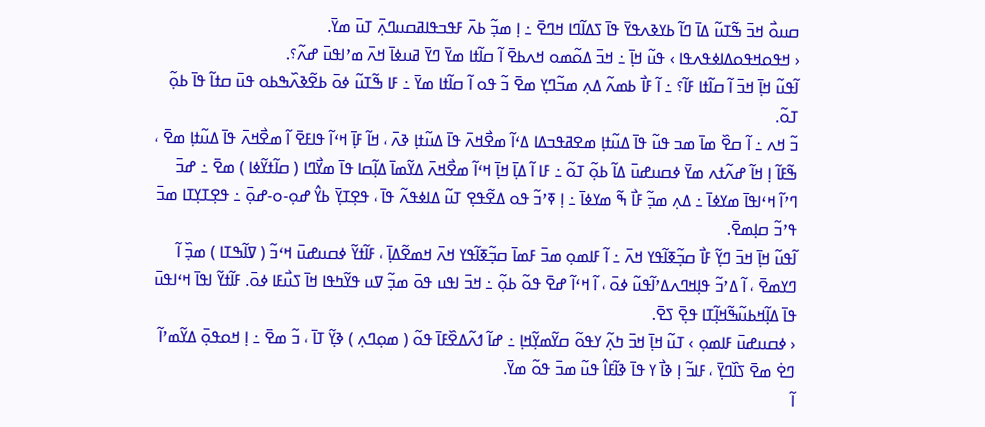ߛߎߋ߯ ߞߏ߫ ߒ߬ߠߎ߬ ߡߊ߫ ߣߊ߬ ߕߌߢߍߟߌ߫ ߟߊ߫ ߖߡߊ߬ߣߊ ߞߣߐ߫ ߸ ߊ߲ ߘߏ߲߬ ߕߍ߫ ߓߟߏߟߊߥߛߎߣߍ߲߫ ߠߎ߫ ߘߌ߫.
‹ ߞߟߋߞߟߋߡߊߦߟߍߟߊ › ߟߎ߬ ߞߊ߲߫ ߸ ߞߏ߫ ߡߋ߬ߘߋ ߞߍߕߐ߫ ߊ߬ ߛߊ߬ߙߊ ߘߌ߫ ߣߌ߫ ߥߎߦߊ߫ ߞߍ߫ ߘߴߊߟߎ߫ ߝߍ߬؟.
ߊ߬ߟߎ߬ ߞߊ߲߫ ߞߏ߫ ߊ߬ ߛߊ߬ߙߊ ߓߊ߬؟ ߸ ߊ߬ ߓߊ߯ ߕߘߍ߬ ߡߍ߲ ߘߏ߬ߣߌ߲ ߘߐ߫ ߏ߬ ߟߋ ߊ߬ ߛߊ߬ߙߊ ߘߌ߫ ߸ ߓߊ ߒ߬ߠߎ߬ ߦߋ߫ ߕߐ߬ߢߍ߰ߒߕߋ ߟߎ߫ ߛߙߊ߬ ߟߊ߫ ߕߋ߲߬ ߠߋ߬.
ߏ߬ ߞߍ ߸ ߊ߬ ߛߐ߰ ߘߊ߫ ߘߏ ߟߎ߬ ߟߊ߫ ߡߎ߬ߙߊ߲ ߘߐߥߟߏߡߊ ߡߵߊ߬ ߘߐ߯ߞߍ߫ ߟߊ߫ ߡߎ߬ߙߊ߲ ߢߍ߫ ، ߞߊ߬ ߓߊ߲߫ ߞߵߊ߬ ߟߊߓߐ߫ ߊ߬ ߘߐ߯ߞߍ߫ ߟߊ߫ ߡߎ߬ߙߊ߲ ߘߐ߫ ، ߒ߬ߓߊ߬ ߊ߲ ߞߊ߬ ߝߍ߬ߙߍ ߘߌ߫ ߦߛߎߝߎ߫ ߡߊ߬ ߕߋ߲߬ ߠߋ߬ ߸ ߓߊ ߊ߬ ߡߊ߲߫ ߞߊ߲߫ ߞߵߊ߬ ߘߐ߯ߞߍ߫ ߡߌ߬ߘߊ߫ ߡߊ߲߬ߛߊ ߟߊ߫ ߘߌ߯ߣߊ ( ߛߊ߬ߙߌ߬ߦߊ ) ߘߐ߫ ߸ ߝߏ߫ ߣߴߊ߬ ߞߵߊߟߊ߫ ߘߌߦߊ߫ ߸ ߡߍ߲ ߘߏ߲߬ ߓߊ߯ ߒ߬ ߘߌߦߊ߫ ߸ ߊ߲ ߧߴߏ߬ ߟߋ ߡߐ߬ߟߐ߲ ߠߎ߬ ߡߊߦߟߍ߬ ߟߊ߫ ، ߟߐ߲ߠߌ߲߫ ߕߌ߮ ߝߋ߲-ߋ-ߝߋ߲߫ ߸ ߟߐ߲ߠߌ߲ߠߊ ߘߏ߫ ߟߴߏ߬ ߛߊ߲ߘߐ߫.
ߊ߬ߟߎ߬ ߞߊ߲߫ ߞߏ߫ ߣߌ߲߬ ߓߊ߯ ߛߏ߲߬ߧߊ߬ߟߌ ߞߍ߫ ߸ ߊ߬ ߓߊߘߋ߲ ߘߏ߫ ߓߘߊ߫ ߛߏ߲߬ߧߊ߬ߟߌ ߞߍ߫ ߞߘߐ߬ߡߊ߲߫ ، ߓߊ߬ߙߌ߬ ߦߛߎߝߎ߫ ߞߵߏ߬ ( ߜߊ߬ߒߠߊ ) ߘߏ߲߰ ߊ߬ ߣߌߘߐ߫ ، ߊ߬ ߡߴߏ߬ ߟߊ߲ߞߣߍߡߴߊ߬ߟߎ߬ ߦߋ߫ ، ߊ߬ ߞߵߊ߬ ߝߐ߫ ߟߋ߬ ߕߋ߲߬ ߸ ߞߏ߫ ߊߟߎ ߟߋ߫ ߘߏ߲߬ ߜߎ ߟߌ߬ߤߟߊ ߞߊ߫ ߖߎ߯ߓߊ ߦߋ߫. ߓߊ߬ߙߌ߬ ߊߟߊ߫ ߞߵߊߟߎ߫ ߟߊ߫ ߡߊ߲߬ߞߕߎ߬ߒ߬ߞߊ߲߬ߠߊ ߟߐ߲߫ ߖߐ߫.
‹ ߦߛߎߝߎ߫ ߓߊߘߋ߲ › ߠߎ߬ ߞߊ߲߫ ߞߏ߫ ߤߍ߲߬ ߌߟߋ߬ ߛߌ߬ߘߌ߲߬ߞߊ߲ ߸ ߝߊ߬ ߗߍ߬ߡߐ߰ߓߊ߫ ߟߋ߬ ( ߘߋ߲ߣߍ߲ ) ߢߌ߲߬ ߠߊ߫ ، ߏ߬ ߘߐ߫ ߸ ߊ߲ ߞߋߟߋ߲߫ ߡߌ߬ߘߴߊ߬ ߣߐ߭ ߘߐ߫ ߖߊ߰ߣߌ߲߫ ، ߓߊߏ߬ ߊ߲ ߢߊ߯ ߌ ߟߊ߫ ߢߊ߬ߓߊ߮ ߟߎ߬ ߘߏ߫ ߟߋ߬ ߘߌ߫.
ߊ߬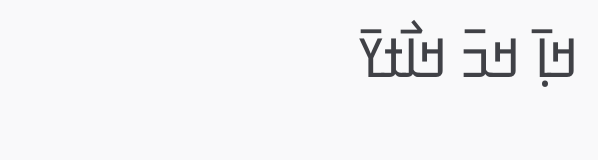ߞߊ߲߫ ߞߏ߫ ߞߊ߯ߙߌ߫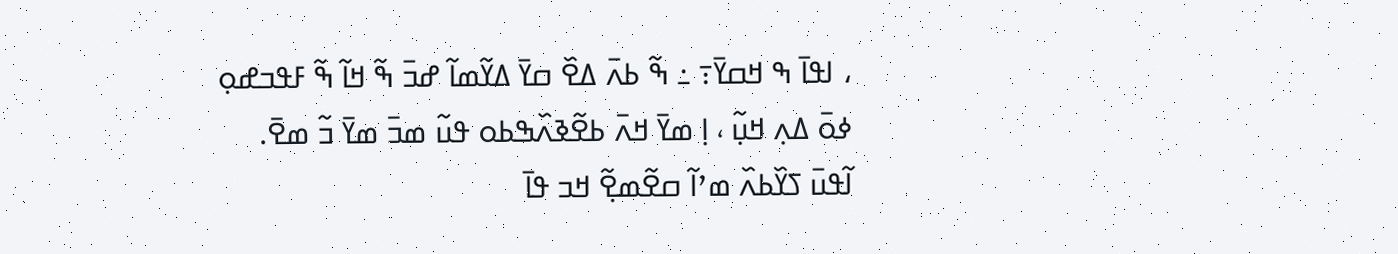، ߊߟߊ߫ ߒ ߞߛߌ߫߹ ߸ ߒ߬ ߕߍ߫ ߡߐ߰ ߛߌ߫ ߡߌ߬ߘߊ߬ ߝߏ߫ ߒ߬ ߞߊ߬ ߒ߬ ߓߟߏߝߋ߲ ߦߋ߫ ߡߍ߲ ߞߎ߲߬ ، ߊ߲ ߘߌ߫ ߞߍ߫ ߕߐ߬ߢߍ߰ߒߕߋ ߟߎ߬ ߘߏ߫ ߘߌ߫ ߏ߬ ߘߐ߫.
ߊ߬ߟߎ߫ ߖߌ߰ߕߍ߰ ߘߴߊ߬ ߛߐ߬ߘߐ߲߬ ߞߏ ߟߊ߫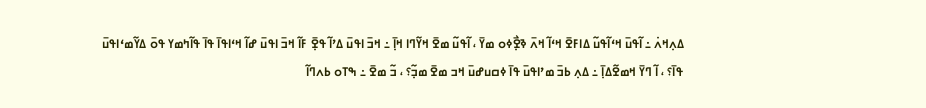ߡߍ߲ߞߍ߭ ߸ ߊ߬ߟߎ߫ ߞߵߊ߬ߟߎ߬ ߡߊߓߐ߫ ߞߵߊ߬ ߞߍ߫ ߢߐ߲߯ߦߋ ߘߌ߫ ، ߊ߬ߟߎ߬ ߘߐ߫ ߞߌ߬ߣߊ ߞߊ߲߫ ߸ ߞߏ߫ ߊߟߎ߫ ߡߴߊ߬ ߟߐ߲߫ ߓߊ߬ ߞߏ߫ ߊߟߎ߫ ߝߊ߬ ߞߵߊߟߊ߫ ߟߊ߫ ߟߊ߬ߤߘߌ ߟߋ߫ ߡߌ߬ߘߵߊߟߎ߫ ߟߊ߫؟ ، ߊ߬ ߣߌ߫ ߞߘߐ߬ߡߊ߲߫ ߸ ߡߍ߲ ߕߏ߫ ߘߴߊߟߎ߫ ߟߊ߫ ߦߛߎߝߎ߫ ߞߏ ߘߐ߫ ߘߏ߲߬؟ ، ߏ߬ ߘߐ߫ ߸ ߒߠߋ ߕߍߣߊ߬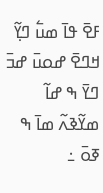ߓߐ߫ ߟߊ߫ ߘߎ߱ ߣߌ߲߬ ߞߣߐ߫ ߝߋߎ߫ ߝߏ߫ ߣߌ߫ ߒ ߝߊ߬ ߘߌ߬ߢߍ߬ ߘߊ߫ ߒ ߧߋ߫ ߸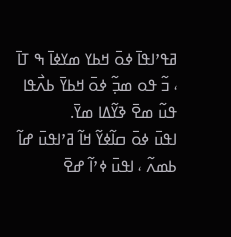ߥߟߴߊߟߊ߫ ߦߋ߫ ߞߕߌ ߘߌߦߊ߫ ߒ ߠߊ߫ ، ߏ߬ ߟߋ ߘߏ߲߬ ߦߋ߫ ߞߕߌ߫ ߕߍ߯ߟߊ ߟߎ߬ ߘߐ߫ ߢߌ߬ߡߊ ߘߌ߫.
ߊߟߎ߫ ߦߋ߫ ߛߊ߬ߦߌ߬ ߞߊ߬ ߥߴߊߟߎ߫ ߝߊ߬ ߕߘߍ߬ ، ߊߟߎ߫ ߦߴߊ߬ ߝߐ߫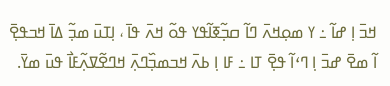ߞߏ߫ ߊ߲ ߝߊ߬ ߸ ߌ ߘߋ߲ߞߍ߫ ߣߊ߬ ߛߏ߲߬ߧߊ߬ߟߌ ߟߋ߬ ߞߍ߫ ߟߊ߫ ، ߊ߲ߠߎ߫ ߘߏ߲߬ ߡߊ߫ ߞߏߟߐ߲߫ ߊ߬ ߘߐ߫ ߝߏ߫ ߊ߲ ߣߵߊ߬ ߟߐ߲߫ ߠߊ ߸ ߓߊ ߊ߲ ߕߍ߫ ߞߏߘߏ߲߰ߣߍ߲߫ ߞߣߐ߬ߜߍ߲߬ߓߊ߯ ߟߎ߫ ߘߌ߫.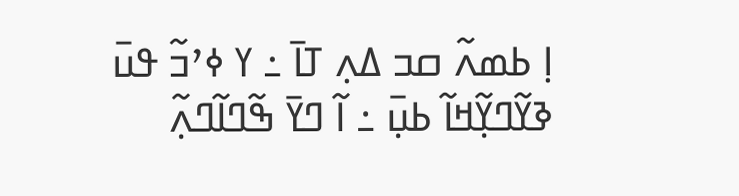ߊ߲ ߕߘߍ߬ ߛߏ ߡߍ߲ ߠߊ߫ ߸ ߌ ߦߴߏ߬ ߟߎ߫ ߢߌ߬ߣߌ߲߬ߞߊ߬ ߕߎ߲߫ ߸ ߊ߬ ߣߌ߫ ߒ߬ߣߊ߬ߣߍ߲߬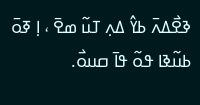ߢߐ߯ߡߍ߫ ߕߌ߮ ߡߍ߲ ߠߎ߬ ߘߐ߫ ، ߊ߲ ߧߋ߫ ߕߎ߬ߢߊ ߟߋ߬ ߟߊ߫ ߛߎߋ߯.